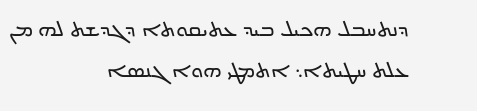ܕܢܬܚܒܠ ܗܟܝܠ ܒܝܕ ܥܬܝܩܘܬܐ ܕܓܕܫܬ ܠܗ ܡܢ ܥܠܬ ܚܛܝܬܐ܆ ܐܬܡܛܝ ܗܘܐ ܓܢܣܐ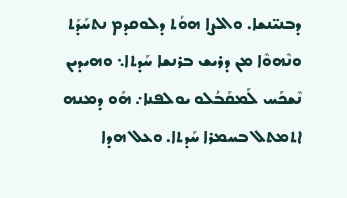ܕܒܢܝ̈ܢܫܐ. ܘܐܠܨܐ ܗܘܳܬ ܕܠܘܩܕܡ ܢܬܚܰܕܰܬ ܘܢܶܗܘܶܐ ܡܢ ܕܪܝܫ ܒܪܢܫܐ ܚܰܕܬܐ܆ ܘܗܝܕܝܢ ܢܶܫܟܰܚ ܠܰܡܩܰܒܳܠܘ ܝܘܠܦܢܐ܇ ܗܰܘ ܕܡܢܗ ܐܬܡܬܠ ܒܚܡܪܐ ܚܰܕܬܐ. ܘܥܠ ܗܕܐ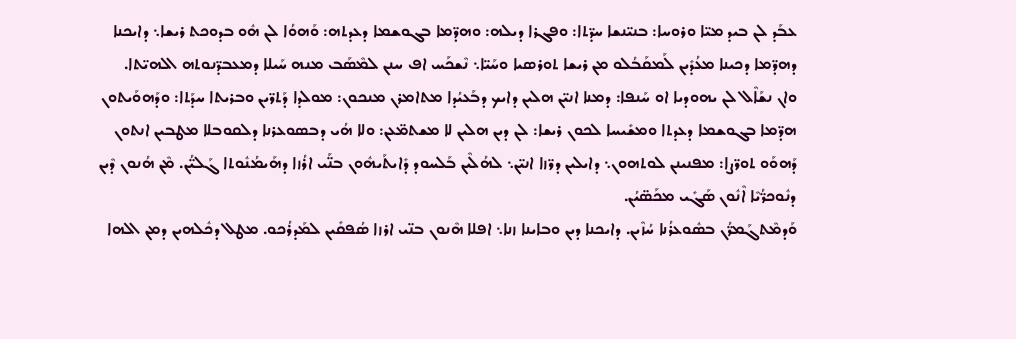ܥܒܰܕ ܠܢ ܒܝܕ ܡܝ̈ܐ ܘܪܘܚܐ: ܒܢܝ̈ܢܫܐ ܚܕ̈ܬܐ: ܘܦܓܪܐ ܕܝܠܗ: ܘܗܕ̈ܡܐ ܒܓܘܫܡܐ ܕܥܕܬܗ: ܘܰܗܘܳܐ ܠܢ ܗܽܘ ܒܕܘܟܬ ܪܝܫܐ܆ ܕܐܝܟܢܐ ܕܗܕ̈ܡܐ ܕܟܝܢܐ ܡܥܳܕܺܝܢ ܠܰܡܩܰܒܳܠܘ ܡܢ ܪܝܫܐ ܬܘܪܣܝܐ ܘܚܰܝ̈ܐ܆ ܢܶܫܟܰܚ ܐܦ ܚܢܢ ܠܡܶܣܰܒ ܡܢܗ ܚܰܝܠܐ ܕܡܥܒܕ̈ܢܘܬܗ ܐܠܗܝ̈ܬܐ.
ܘܐܢ ܢܫܰܐܶܠ ܠܢ ܝܗܘܕܝܐ ܐܘ ܚܰܢܦܐ: ܕܡܢܐ ܐܢܝ̈ܢ ܗܠܝܢ ܕܐܝܟ ܕܒܰܥܝܳܕܐ ܡܬܐܡܪܢ ܡܢܟܘܢ: ܡܘܠܕܐ ܕܰܬܖ̈ܝܢ ܘܒܪܝܬܐ ܚܕܰܬܐ: ܘܕܰܗܘܰܝܬܘܢ ܗܕ̈ܡܐ ܒܓܘܫܡܐ ܕܥܕܬܐ ܘܡܫܺܝܚܐ ܠܟܘܢ ܪܝܫܐ: ܠܢ ܕܝܢ ܗܠܝܢ ܠܐ ܡܫܬܡ̈ܥܢ: ܘܠܐ ܗܳܝ ܕܒܣܘܥܪܢܐ ܕܠܩܘܒܠܐ ܡܛܒܝܢ ܐܢܬܘܢ ܕܰܗܘܰܘ ܬܘܖ̈ܨܐ: ܡܦܢܝܢܢ ܠܘܬܗܘܢ܆ ܕܐܝܠܝܢ ܕܖ̈ܙܐ ܐܢܝ̈ܢ܆ ܠܗܳܠܶܝܢ ܒܰܠܚܘܕ ܕܺܐܝܬܰܝܗܽܘܢ ܒܢ̈ܰܝ ܐܪܳܙܐ ܕܗܰܝܡܳܢܽܘܬܐ ܓܰܠܝ̈ܳܢ. ܡܶܢ ܗܳܢܘܢ ܕܶܝܢ ܕܢܽܘܟܖ̈ܳܝܶܐ ܐܶܢܽܘܢ ܣܰܓܺܝ ܡܟܰܣ̈ܝܳܢ.
ܘܰܕܡܶܬܓܰܡܖ̈ܳܢ ܒܣܽܘܥܪܳܢܐ ܚܳܙܶܝܢ. ܕܐܝܟܢܐ ܕܝܢ ܘܒܐܝܢܐ ܙܢܐ܆ ܐܦܠܐ ܗܶܢܘܢ ܒܢ̈ܝ ܐܪܙܐ ܣܳܦܩܺܝܢ ܠܡܰܕܪܳܟܘ. ܡܛܠ ܕܟܽܠܗܝܢ ܕܡܢ ܐܠܗܐ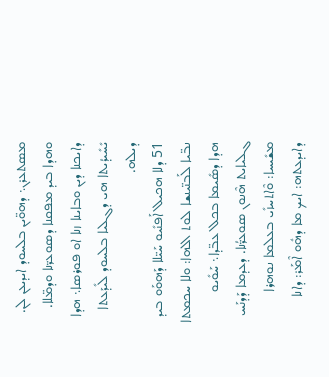ܡܣܬܥܪܢ܆ ܕܗܘ̈ܝܢ ܒܠܚܘܕ ܐܝܕܝܥܢ ܠܢ. ܘܗܕܐ ܒܝܕ ܡܦܩܢܐ ܕܣܘܥܖ̈ܢܐ ܘܕܡ̈ܠܐ. ܕܐܝܟܢܐ ܕܝܢ ܘܒܐܝܢܐ ܙܢܐ ܐܘ ܦܘܪܣܐ܆ ܗܕܐ ܝܺܚܺܝܕܳܝܬܐ ܗܝ ܕܓܠܝܐ ܒܠܚܘܕ ܠܺܝܕܰܥܬܐ ܕܝܠܗ.
51 ܕܠܐ ܗܟܝܠ ܐܰܦܢܺܝܘ ܚܰܝ̈ܠܐ ܕܰܗܘܰܘ ܒܝܕ ܢܒ̈ܝܐ ܠܰܒܢ̈ܝܢܫܐ ܠܘܬ ܐܠܗܐ: ܘܠܐ ܚܟܡܬܐ ܗܕܐ ܕܣܺܝܡܐ ܒܟܠ ܥܒ̈ܕܐ܆ ܚܰܘܺܝܘ ܓܠܝܐܝܬ ܗܶܢܘܢ ܣܘܥܖ̈ܳܢܐ. ܕܥܕܡܐ ܕܰܕܢܰܚ ܡܫܺܝܚܐ: ܘܶܐܬܚܙܺܝ ܒܥܠܡܐ ܢܘܗܪܐ ܕܐܝܕܥܬܗ: ܐܝܟ ܡܐ ܕܗܽܘ ܐܶܡܰܪ: ܕܐܢܐ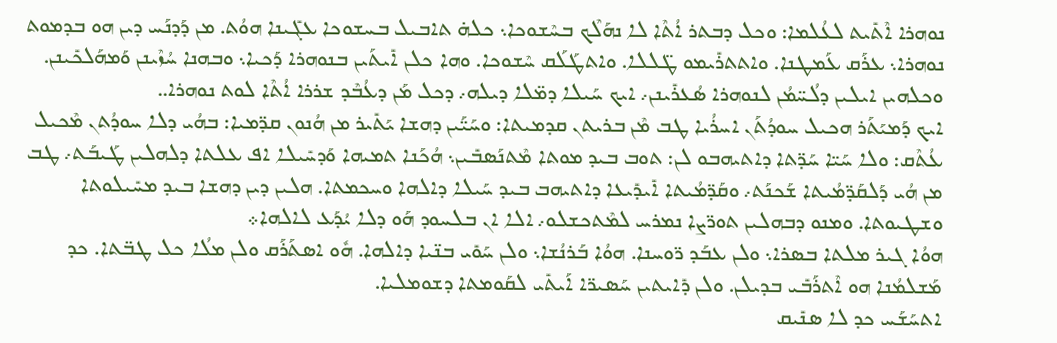ܢܘܗܪܐ ܐܶܬܺܝܬ ܠܥܳܠܡܐ: ܘܟܠ ܕܒܬܪ ܐܳܬܶܐ ܠܐ ܢܗܰܠܶܟ ܒܚܶܫܘܟܐ܆ ܟܠܗ̇ ܬܐܒܝܠ ܒܚܫܘܟܐ ܥܓܺܝܢܐ ܗܘܳܬ. ܡܢ ܕܰܕܢܰܚ ܕܝܢ ܗܘ ܒܕܡܘܬ ܢܘܗܪܐ܆ ܥܪܰܩ ܥܰܡܛܢܐ. ܘܐܬܬܪܺܝܡܘ ܛ̈ܠܠܐ. ܘܐܬܛܰܠܰܩ ܚܶܫܘܟܐ. ܘܗܐ ܟܠܢ ܐܺܝܬܰܝܢ ܒܢܘܗܪܐ ܕܰܟܝܐ܆ ܘܒܗܢܐ ܚܳܙܶܝܢܢ ܘܰܡܗܰܠܟܺܝܢܢ. ܘܟܠܗܝܢ ܐܝܠܝܢ ܕܠܳܚ̈ܡܳܢ ܠܢܘܗܪܐ ܣܳܥܪܺܝܢܢ܇ ܐܝܟ ܚܰܝܠܐ ܕܡ̈ܠܐ ܕܝܠܗ܇ ܕܟܠ ܡܰܢ ܕܥܳܒܶܕ ܫܪܪܐ ܐܳܬܶܐ ܠܘܬ ܢܘܗܪܐ..
ܐܝܟ ܕܰܡܝܰܬܰܪ ܗܟܝܠ ܚܘܕܳܬܰܢ ܐܚܪܳܝܐ ܛܒ ܡܶܢ ܒܪܝܬܢ ܩܕܡܝܬܐ: ܘܚܰܝ̈ܰܝܢ ܕܗܫܐ ܝܰܬܺܝܪ ܡܢ ܗܳܢܘܢ ܩܕ̈ܡܝܐ: ܒܗܳܝ ܕܠܐ ܚܘܕܳܬܢ ܡܶܟܝܠ ܥܳܬܶܩ: ܘܠܐ ܚܰܝ̈ܐ ܚܰܕ̈ܬܐ ܕܐܬܝܗܒܘ ܠܢ: ܬܘܒ ܒܝܕ ܡܘܬܐ ܡܶܬܢܰܣܒܺܝܢ܆ ܗܳܟܰܢܐ ܬܡܝܗܐ ܘܰܕܚܺܝܠܐ ܐܦ ܥܠܬܐ ܕܠܗܠܝܢ ܛܰܝܒܰܬ܇ ܛܒ ܡܢ ܗܳܝ ܕܰܠܩܰܕ̈ܡܳܝܬܐ ܫܰܟܢܰܬ܇ ܘܩܰܕ̈ܡܳܝܬܐ ܐܺܝܕܺܝܥܐ ܕܐܬܝܗܒ ܒܝܕ ܚܰܝܠܐ ܕܐܠܗܐ ܘܚܟܡܬܐ. ܗܠܝܢ ܕܝܢ ܕܗܫܐ ܒܝܕ ܡܚܺܝܠܘܬܐ ܘܫܛܝܘܬܐ. ܘܡܢܘ ܕܒܗܠܝܢ ܬܘܖ̈ܨܐ ܢܡܪܚ ܠܡܶܬܟܫܠܘ܇ ܐܠܐ ܐܢ ܒܠܚܘܕ ܗܰܘ ܕܠܐ ܝܳܕܰܥ ܠܐܠܗܐ܀
ܗܘܳܐ ܓܝܪ ܡܠܬܐ ܒܣܪܐ܆ ܘܠܢ ܥܒܰܕ ܖ̈ܘܚܢܐ. ܗܘܳܐ ܒܰܪܢܳܫܐ܆ ܘܠܢ ܚܰܘܺܝ ܒܢ̈ܝܐ ܕܐܠܗܐ. ܗܽܘ ܐܣܬܰܪܰܩ ܘܠܢ ܡܠܳܐ ܟܠ ܛܒ̈ܬܐ. ܟܕ ܡܰܫܠܡܳܢܐ ܗܘ ܐܶܬܪܰܒܺܝ ܒܕܝܠܢ. ܘܠܢ ܕܺܐܝܬܝܢ ܚܰܣܝܖ̈ܐ ܐܰܝܬܺܝ ܠܩܰܘܡܬܐ ܕܫܘܡܠܝܐ.
ܐܬܚܰܫܰܚ ܟܕ ܠܐ ܣܢܺܝܩ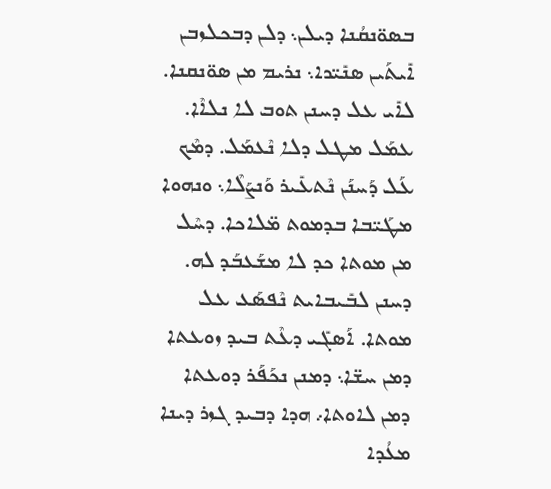ܒܣܘ̈ܢܩܳܢܐ ܕܝܠܢ܆ ܕܠܢ ܕܒܟܠܙܒܢ ܐܺܝܬܰܝܢ ܣܢܺܝ̈ܖܐ܆ ܢܪܝܡ ܡܢ ܣܘ̈ܢܩܢܐ. ܠܐܺܝ ܥܠ ܕܚܢܢ ܬܘܒ ܠܐ ܢܠܐܶܐ. ܥܡܰܠ ܡܛܠ ܕܠܐ ܢܶܥܡܰܠ. ܕܡܶܟ ܥܰܠ ܕܰܚܢܰܢ ܢܶܬܥܺܝܪ ܘܰܢܨܰܠܶܐ܆ ܘܢܗܘܐ ܡܛܰܝ̈ܒܐ ܒܕܡܘܬ ܡ̈ܠܐܟܐ. ܕܚܶܠ ܡܢ ܡܘܬܐ ܟܕ ܠܐ ܡܫܰܥܒܰܕ ܠܗ. ܕܚܢܢ ܠܒܺܝܒܐܝܬ ܢܶܦܣܰܥ ܥܠ ܡܘܬܐ. ܐܰܣܓܺܝ ܕܥܶܬ ܒܝܕ ܙܘܥܬܐ ܕܡܢ ܚܫ̈ܐ܆ ܕܡܢܢ ܢܟܰܦܰܪ ܕܘܥܬܐ ܕܡܢ ܠܐܘܬܐ܇ ܗܕܐ ܕܒܝܕ ܓܙܪ ܕܝܢܐ ܡܥܳܕܐ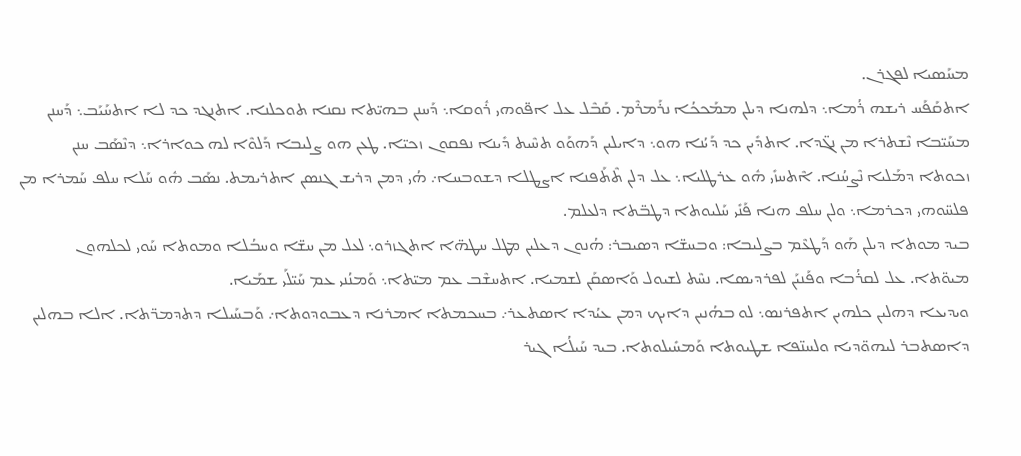ܡܚܰܣܝܐ ܠܦܓܪܢ.
ܐܬܩܰܦܰܚ ܪܝܫܗ ܪܳܡܐ܆ ܕܠܗܢܐ ܕܝܠܢ ܡܡܰܟܟܳܐ ܢܪܰܡܪܶܡ. ܩܰܒܶܠ ܥܠ ܐܦ̈ܘܗܝ ܪܽܘܩܐ܆ ܕܰܚܢܢ ܒܗܝ̈ܬܐ ܢܩܢܐ ܬܘܟܠܢܐ. ܐܬܢܓܕ ܟܕ ܠܐ ܐܬܚܰܝܰܒ܆ ܕܰܚܢܢ ܡܚܰܝ̈ܒܐ ܢܶܫܬܪܐ ܡܢ ܢܓ̈ܕܐ. ܐܬܕܺܝܢ ܟܕ ܕܰܝܳܢܐ ܗܘ܆ ܕܐܝܠܝܢ ܕܰܗܘܰܘ ܬܚܶܝܬ ܕܺܝܢܐ ܢܦܩܘܢ ܙܟܝ̈ܐ. ܛܥܢ ܗܘ ܨܠܝܒܐ ܕܰܠܘܶܐ ܠܗ ܟܘܐܪܐ܆ ܕܢܶܣܰܒ ܚܢܢ ܙܟܘܬܐ ܕܡܰܠܝܐ ܢܶܨܚܳܢܐ. ܐܶܬܚܙܺܝ ܗܽܘ ܥܪܛܠܝܐ܆ ܥܠ ܕܠܢ ܬܶܬܰܦܢܐ ܐܨܛܠܐ ܕܫܘܒܚܐ܇ ܗܳܝ ܕܡܢ ܕܪܝܫ ܓܢܣܢ ܐܬܪܝܡܬ. ܢܣܰܒ ܗܽܘ ܚܰܠܐ ܚܠܦ ܚܰܡܪܐ ܡܢ ܦܠܚ̈ܘܗܝ ܕܟܪܡܐ܆ ܘܠܢ ܚܠܦ ܗܢܐ ܦܰܢܺܝ ܚܰܠܝܘܬܐ ܕܛܒ̈ܬܐ ܕܠܥܠܡ.
ܒܝܕ ܡܘܬܐ ܕܝܠܢ ܗܰܘ ܕܰܛܥܶܡ ܒܨܠܝܒܐ: ܘܒܚܫ̈ܐ ܕܣܝܒܪ: ܗܳܢܘܢ ܕܥܠܝܢ ܡܛܠ ܚܛܗ̈ܐ ܐܬܓܙܪܘ܆ ܠܥܠ ܡܢ ܚܫ̈ܐ ܘܚܒܳܠܐ ܘܡܘܬܐ ܚܰܘܝ ܠܟܠܗܘܢ ܡܝܘ̈ܬܐ. ܥܠ ܠܩܪܳܒܐ ܘܦܰܢܝܰܢ ܠܦܪܕܝܣܐ. ܢܚܶܬ ܠܫܝܘܠ ܘܰܐܣܩܰܢ ܠܫܡܝܐ. ܐܬܚܫܶܒ ܥܡ ܡܝ̈ܬܐ܆ ܘܰܡܢܳܢܝ ܥܡ ܚܰܝ̈ܠܰܝ ܫܡܰܝܐ.
ܘܝܕܝܥܐ ܕܗܠܝܢ ܟܠܗܝܢ ܐܬܦܪܢܣ܆ ܠܘ ܒܗܳܢܝܢ ܕܐܝܟ ܕܡܢ ܥܝܳܕܐ ܐܣܬܥܪ܇ ܒܚܟܡܬܐ ܐܡܪܢܐ ܕܥܒܘܕܘܬܐ܇ ܘܰܒܚܰܝܠܐ ܕܬܕܡܖ̈ܬܐ. ܐܠܐ ܒܗܠܝܢ ܕܐܣܬܒܪ ܠܝܗܘ̈ܕܝܐ ܘܠܚܢ̈ܦܐ ܫܛܝܘܬܐ ܘܰܡܚܺܝܠܘܬܐ. ܒܝܕ ܚܰܝܠܳܐ ܓܝܪ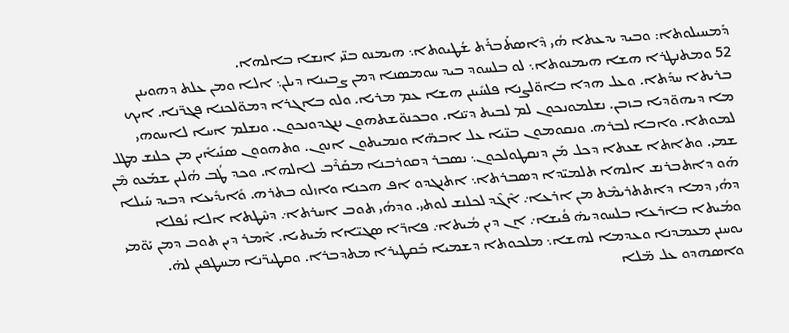ܕܰܡܚܝܠܘܬܐ: ܘܒܝܕ ܝܕܥܬܐ ܗܳܝ ܕܶܐܣܬܰܒܪܰܬ ܫܳܛܝܘܬܐ܆ ܗܝܡܢܘ ܒܢ̈ܝ ܐܢܫܐ ܒܐܠܗܐ.
52 ܘܡܬܢܛܪܐ ܗܫܐ ܗܝܡܢܘܬܐ܆ ܠܘ ܒܠܚܘܕ ܒܝܕ ܚܘܡܣܢܐ ܕܡܢ ܨܒܝܢܐ ܕܝܠܢ܆ ܐܠܐ ܘܡܢ ܥܠܬ ܕܗܘܝܢܢ ܒܪܝܬܐ ܚܕܰܬܐ. ܘܥܠ ܗܕܐ ܒܐܘ̈ܠܨܢܐ ܦܠܚܺܝܢܢ ܗܫܐ ܥܡ ܡܪܝܐ. ܘܠܘ ܒܐܓܪܐ ܕܡܘ̈ܠܟܢܐ ܦܓܖ̈ܢܐ. ܐܝܟ ܡܐ ܕܝܗܘ̈ܕܝܐ ܒܙܒܢ. ܢܫܠܡܘܢܟܘܢ ܠܡ ܠܒܝܬ ܕܝ̈ܢܐ. ܘܒܟܢܘ̈ܫܬܗܘܢ ܢܢܓܕܘܢܟܘܢ. ܘܢܫܠܡ ܐܚܐ ܠܐܚܘܗܝ ܠܡܘܬܐ. ܘܐܒܐ ܠܒܪܗ. ܘܢܩܘܡܘܢ ܒܢ̈ܝܐ ܥܠ ܐܒܗ̈ܐ ܘܢܡܝܬܘܢ ܐܢܘܢ. ܘܬܗܘܘܢ ܣܢܺܝܐܺܝܢ ܡܢ ܟܠܢܫ ܡܛܠ ܫܡܝ. ܘܬܐܬܐ ܫܥܬܐ ܕܟܠ ܡܰܢ ܕܢܩܛܘܠܟܘܢ܆ ܢܣܒܪ ܕܩܘܪܒܢܐ ܡܩܰܪܶܒ ܠܐܠܗܐ. ܘܟܕ ܛܳܒ ܗܳܠܝܢ ܫܡܰܥܘ ܡܶܢ ܗܰܘ ܕܐܬܒܪܢܫ ܐܠܗܐ ܬܠܡܝ̈ܕܐ ܕܣܒܪܬܐ܆ ܐܬܢܓܕܘ ܐܦ ܗܟܢܐ ܘܐܙܠܘ ܒܬܪܗ. ܘܺܐܝܕܺܝܥܐ ܕܒܝܕ ܚܰܝܠܐ ܕܗܳܝ ܕܡܐ ܕܐܬܬܪܝܡܶܬ ܡܢ ܐܪܥܐ܇ ܐܶܓܶܕ ܠܟܠܢܫ ܠܘܬܝ. ܘܕܗܳܝ ܬܘܒ ܐܚܪܬܐ܇ ܕܚܶܛܬܐ ܐܠܐ ܢܳܦܠܐ ܘܡܳܝܬܐ ܒܐܪܥܐ ܒܠܚܘܕܝܗ̇ ܦܳܝܫܐ܇ ܐܢ ܕܝܢ ܡܳܝܬܐ܇ ܦܐܖ̈ܐ ܣܓܝ̈ܐܐ ܡܰܝܬܝܐ. ܐܶܡܪ ܕܝܢ ܬܘܒ ܕܡܢ ܝܰܘ̈ܡܝ ܝܘܚܢܢ ܡܥܡܕܢܐ ܘܥܕܡܐ ܠܗܫܐ܆ ܡܠܟܘܬܐ ܕܫܡܝܐ ܒܰܩܛܝܪܐ ܡܬܕܒܪܐ. ܘܩܛܝܖ̈ܢܐ ܡܚܛܦܝܢ ܠܗ̇.
ܘܐܣܗܕܘ ܥܠ ܡ̈ܠܐ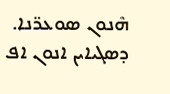ܗܶܢܘܢ ܣܘܥܖ̈ܢܐ. ܕܣܓܝܐܝܢ ܐܢܘܢ ܐܦ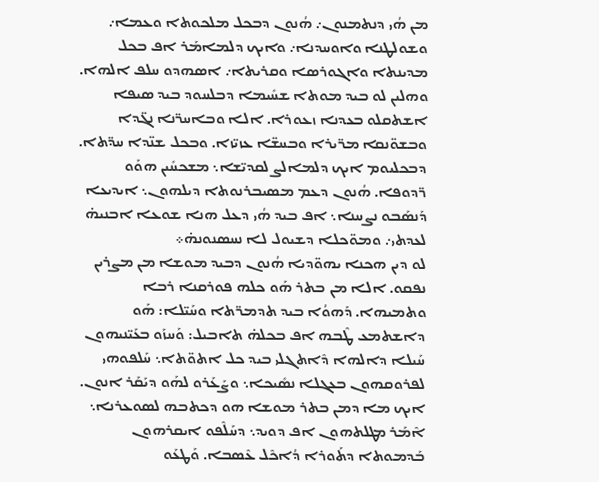ܡܢ ܗܳܝ ܕܢܬܡܢܘܢ܇ ܗܳܢܘܢ ܕܒܟܠ ܡܠܟܘܬܐ ܘܥܡܐ܇ ܘܫܘܠܛܢܐ ܘܐܘܚܕܢܐ܇ ܘܐܝܟ ܕܠܡܐܡܰܪ ܐܦ ܒܟܠ ܡܕܝܢܬܐ ܘܐܓܘܪܣܐ ܘܩܪܝܬܐ܇ ܐܣܗܕܘ ܚܠܦ ܐܠܗܐ. ܘܗܠܝܢ ܠܘ ܒܝܕ ܡܘܬܐ ܫܚܺܝܡܐ ܕܒܠܚܘܕ ܒܝܕ ܣܝܦܐ ܐܫܬܩܠܘ ܒܥܕܢܐ ܙܥܘܪܐ. ܐܠܐ ܘܒܐܚܖ̈ܢܐ ܢܓ̈ܕܐ ܘܒܫܘ̈ܢܩܐ ܡܖ̈ܝܪܐ ܘܒܚܫ̈ܐ ܥܙܝ̈ܙܐ. ܘܒܟܠ ܫܢ̈ܕܐ ܚܕ̈ܬܐ. ܕܒܟܠܝܘܡ ܐܝܟ ܕܠܡܐܠܨ ܠܩܕܝ̈ܫܐ܆ ܡܫܟܚܺܝܢ ܗܘܰܘ ܖ̈ܕܘܦܐ. ܗܳܢܘܢ ܕܥܡ ܡܣܝܒܪܢܘܬܐ ܕܝܠܗܘܢ܆ ܐܝܕܝܥܐ ܕܰܢܣܰܒܘ ܢܨܚܢܐ܆ ܐܦ ܒܝܕ ܗܳܝ ܕܥܠ ܗܢܐ ܫܘܥܐ ܐܒܢܝܗ̇ ܠܥܕܬܝ܇ ܘܡܘ̈ܟܠܐ ܕܫܝܘܠ ܠܐ ܢܚܣܢܘܢܗ̇܀
ܠܘ ܕܝܢ ܗܟܢܐ ܝܗܘ̈ܕܝܐ ܗܳܢܘܢ ܕܒܝܕ ܡܘܫܐ ܡܢ ܡܨܪܝܢ ܢܦܩܘ. ܐܠܐ ܡܢ ܒܬܪ ܗܰܘ ܟܠܗ ܦܘܪܩܢܐ ܪܒܐ ܘܬܡܝܗܐ. ܕܰܗܘܳܐ ܒܝܕ ܬܕܡܖ̈ܬܐ ܘܚܰܝ̈ܠܐ: ܗܰܘ ܕܐܫܬܡܥ ܛܶܒܗ ܐܦ ܒܟܠܗ̇ ܬܐܒܝܠ: ܘܰܚܙܰܘ ܒܥܰܝ̈ܢܝܗܘܢ ܚܰܝܠܐ ܕܐܠܗܐ ܕܶܐܬܓܠܝ ܒܝܕ ܟܠ ܐܬܘ̈ܬܐ܆ ܚܰܠܦܘܗܝ ܠܦܪܘܩܗܘܢ ܒܥܓܠܐ ܢܣܺܝܟܐ܆ ܘܨܰܥܰܪܘ ܠܗܰܘ ܕܝܰܩܰܪ ܐܢܘܢ. ܐܝܟ ܡܐ ܕܡܢ ܒܬܪ ܡܘܫܐ ܗܘ ܕܟܬܒܗ ܠܣܘܥܪܢܐ܆ ܐܶܡܰܪ ܡܛܠܬܗܘܢ ܐܦ ܕܘܝܕ܆ ܕܚܰܠܶܦܘ ܐܝܩܪܗܘܢ ܒܰܕܡܘܬܐ ܕܬܰܘܪܐ ܕܳܐܟܶܠ ܥܶܣܒܐ. ܘܰܛܥܰܘ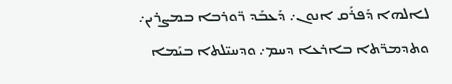ܠܐܠܗܐ ܕܰܦܪܰܩ ܐܢܘܢ܇ ܕܰܥܒܰܕ ܖ̈ܘܪܒܐ ܒܡܨܪܝܢ܇ ܘܬܕܡܖ̈ܬܐ ܒܐܪܥܐ ܕܚܡ܇ ܘܕܚܝ̈ܠܬܐ ܒܝܰܡܐ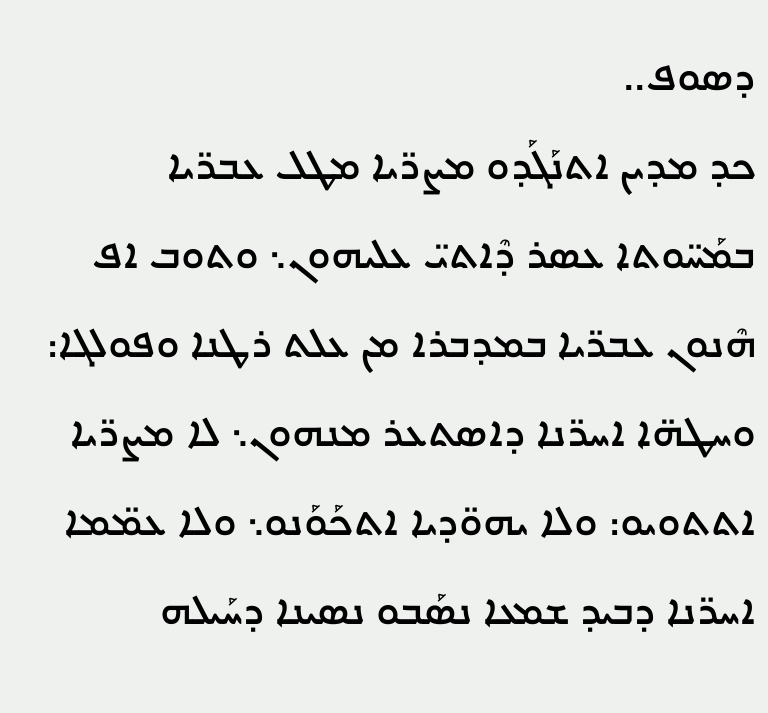ܕܣܘܦ..
ܟܕ ܡܕܝܢ ܐܬܢܰܓܰܕܘ ܡܨܖ̈ܝܐ ܡܛܠ ܥܒܖ̈ܝܐ ܒܡܰܚ̈ܘܬܐ ܥܣܪ ܕܶܐܬܝ̈ ܥܠܝܗܘܢ܆ ܘܬܘܒ ܐܦ ܗܶܢܘܢ ܥܒܖ̈ܝܐ ܒܡܕܒܪܐ ܡܢ ܥܠܬ ܪܛܢܐ ܘܦܘܠܓܐ: ܘܚܛܗ̈ܐ ܐܚܖ̈ܢܐ ܕܐܣܬܥܪ ܡܢܗܘܢ܆ ܠܐ ܡܨܖ̈ܝܐ ܐܬܬܘܝܘ: ܘܠܐ ܝܗܘ̈ܕܝܐ ܐܬܟܰܘܰܢܘ܆ ܘܠܐ ܥܡ̈ܡܐ ܐܚܖ̈ܢܐ ܕܒܝܕ ܫܡܥܐ ܢܣܰܒܘ ܢܣܝܢܐ ܕܚܰܝܠܗ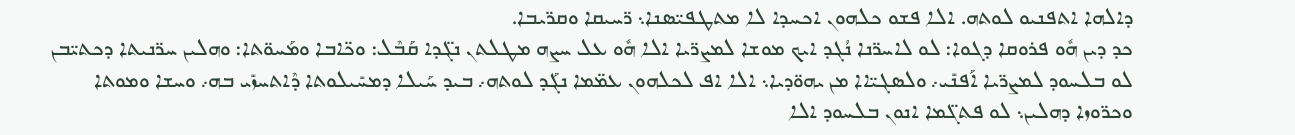ܕܐܠܗܐ ܐܬܦܢܝܘ ܠܘܬܗ. ܐܠܐ ܦܫܘ ܟܠܗܘܢ ܐܟܚܕܐ ܠܐ ܡܬܛܦܝ̈ܣܢܐ܆ ܖ̈ܚܝܩܐ ܘܩܖ̈ܝܒܐ.
ܟܕ ܕܝܢ ܗܽܘ ܦܪܘܩܐ ܕܓܘܐ: ܠܘ ܠܐܚܖ̈ܢܐ ܢܳܓܕ ܐܝܟ ܡܘܫܐ ܠܡܨܖ̈ܝܐ ܐܠܐ ܗܽܘ ܥܠ ܚܨܗ ܡܛܠܬܢ ܢܓ̈ܕܐ ܩܰܒܶܠ: ܘܟ̈ܐܒܐ ܘܡܰܚܘ̈ܬܐ: ܘܗܠܝܢ ܚܖ̈ܢܝܬܐ ܕܟܬܝ̈ܒܢ ܠܘ ܒܠܚܘܕ ܠܡܨܖ̈ܝܐ ܐܰܦܢܺܝ܇ ܘܠܣܓܝ̈ܐܐ ܡܢ ܝܗܘ̈ܕܝܐ܆ ܐܠܐ ܐܦ ܠܟܠܗܘܢ ܥܡ̈ܡܐ ܢܓܰܕ ܠܘܬܗ܇ ܒܝܕ ܚܰܝܠܐ ܕܡܚܺܝܠܘܬܐ ܕܶܐܬܚܙܺܝ ܒܗ܇ ܘܚܫܐ ܘܡܘܬܐ ܘܟܖ̈ܘܙܐ ܕܗܠܝܢ܆ ܠܘ ܦܬܓ̈ܡܐ ܐܢܘܢ ܒܠܚܘܕ ܐܠܐ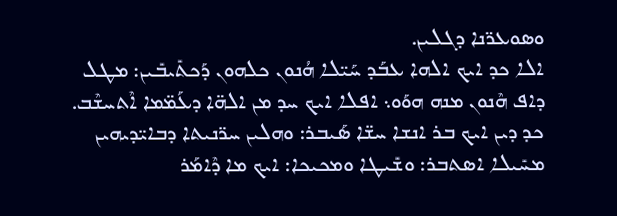ܘܣܘܥܖ̈ܢܐ ܕܓܠܝܢ.
ܐܠܐ ܟܕ ܐܝܟ ܐܠܗܐ ܥܒܰܕ ܚܰܝ̈ܠܐ ܗܳܢܘܢ ܟܠܗܘܢ ܕܰܟܬܺܝܒܺܝܢ: ܡܛܠ ܕܐܦ ܗܶܢܘܢ ܡܢܗ ܗܘܰܘ܆ ܐܦܠܐ ܐܝܟ ܚܕ ܡܢ ܐܠܗ̈ܐ ܕܥܰܡ̈ܡܐ ܐܶܬܚܫܶܒ. ܟܕ ܕܝܢ ܐܝܟ ܒܪ ܐܢܫܐ ܚܫ̈ܐ ܣܰܝܒܪ: ܘܗܠܝܢ ܚܖ̈ܢܝܬܐ ܕܒܐܝ̈ܕܝܗܝܢ ܡܚܺܝܠܐ ܐܣܬܒܪ: ܘܫܺܝܛܐ ܘܡܟܝܟܐ: ܐܝܟ ܡܐ ܕܶܐܡܰܪ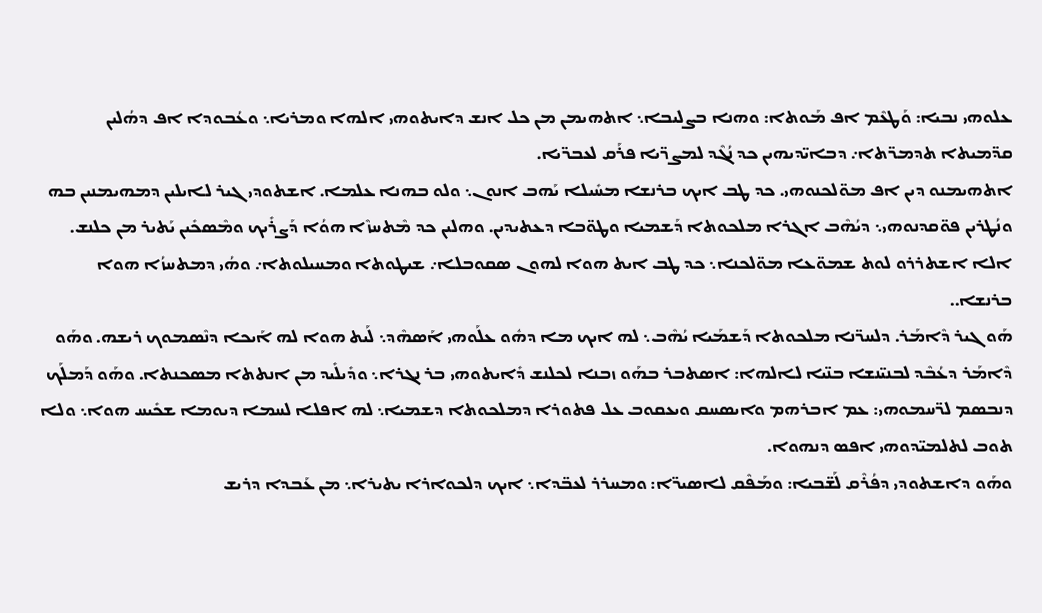ܥܠܘܗܝ ܢܒܝܐ: ܘܰܛܥܶܡ ܐܦ ܡܰܘܬܐ: ܘܗܢܐ ܒܨܠܝܒܐ܆ ܐܬܗܝܡܢ ܡܢ ܟܠ ܐܢܫ ܕܐܝܬܘܗܝ ܐܠܗܐ ܘܡܪܝܐ܆ ܘܥܳܒܘܕܐ ܐܦ ܕܗܳܠܝܢ ܩܕ̈ܡܝܬܐ ܬܕܡܖ̈ܬܐ܇ ܕܒܐܝ̈ܕܝܗܝܢ ܟܕ ܢܳܓܶܕ ܠܡܨܖ̈ܝܐ ܦܪܰܩ ܠܥܒܖ̈ܝܐ.
ܐܬܗܝܡܢܘ ܕܝܢ ܐܦ ܡܘ̈ܠܟܢܘܗܝ. ܟܕ ܛܒ ܐܝܟ ܒܪܢܫܐ ܡܚܺܝܠܐ ܝܰܗܒ ܐܢܘܢ܆ ܘܠܘ ܒܗܢܐ ܥܠܡܐ. ܐܫܬܘܕܝ ܓܝܪ ܠܐܝܠܝܢ ܕܡܗܝܡܢܝܢ ܒܗ ܘܢܳܛܪܝܢ ܦܘ̈ܩܕܢܘܗܝ܆ ܕܝܳܗܶܒ ܐܓܪܐ ܡܠܟܘܬܐ ܕܰܫܡܝܐ ܘܛܘ̈ܒܐ ܕܥܬܝܕܝܢ. ܘܗܠܝܢ ܟܕ ܡܶܬܚܙܶܐ ܗܘܳܐ ܕܰܨܪܺܝܟ ܘܡܶܣܟܺܝܢ ܝܰܬܝܪ ܡܢ ܟܠܢܫ. ܐܠܐ ܐܫܬܪܪܘ ܠܘܬ ܫܡܘ̈ܥܐ ܡܘ̈ܠܟܢܐ܆ ܟܕ ܛܒ ܐܝܬ ܗܘܐ ܠܗܘܢ ܣܩܘܒܠܐ܇ ܫܝܛܘܬܐ ܘܡܚܝܠܘܬܐ܇ ܘܗܳܝ ܕܡܬܚܙܳܐ ܗܘܐ ܒܪܢܫܐ..
ܗܰܘ ܓܝܪ ܕܶܐܡܰܪ. ܕܠܚܖ̈ܢܐ ܡܠܟܘܬܐ ܕܰܫܡܰܝܐ ܝܳܗܶܒ܆ ܠܗ ܐܝܟ ܡܐ ܕܗܽܘ ܥܠܰܘܗܝ ܐܰܣܗܶܕ܆ ܠܰܝܬ ܗܘܐ ܠܗ ܐܰܝܟܐ ܕܢܶܣܡܘܟ ܪܝܫܗ. ܘܗܰܘ ܕܶܐܡܰܪ ܕܥܳܒܶܕ ܠܒܢܝ̈ܢܫܐ ܒܢ̈ܝܐ ܠܐܠܗܐ: ܐܣܬܒܪ ܒܗܰܘ ܙܒܢܐ ܠܟܠܢܫ ܕܺܐܝܬܘܗܝ ܒܪ ܢܓܪܐ܆ ܘܕܺܝܠܺܝܕ ܡܢ ܐܢܬܬܐ ܡܣܟܢܬܐ. ܘܗܰܘ ܕܰܡܠܰܟ ܕܢܒܣܡ ܠܖ̈ܚܡܘܗܝ: ܥܡ ܐܒܪܗܡ ܘܐܝܣܚܩ ܘܝܥܩܘܒ ܥܠ ܦܬܘܪܐ ܕܡܠܟܘܬܐ ܕܫܡܝܐ܆ ܠܗ ܐܦܠܐ ܠܚܡܐ ܕܝܘܡܐ ܫܟܺܝܚ ܗܘܐ܆ ܘܠܐ ܬܘܒ ܠܬܠܡܝ̈ܕܘܗܝ ܐܦܣ ܕܢܗܘܐ.
ܘܗܰܘ ܕܐܫܬܘܕܝ ܕܦܳܪܶܩ ܠܰܫ̈ܒܝܐ: ܘܡܰܦܶܩ ܠܐܣܝܖ̈ܐ: ܘܡܚܪܪ ܠܥܒ̈ܕܐ܆ ܐܝܟ ܕܠܟܘܐܪܐ ܝܬܝܪܐ܆ ܡܢ ܥܰܒܕܐ ܕܪܝܫ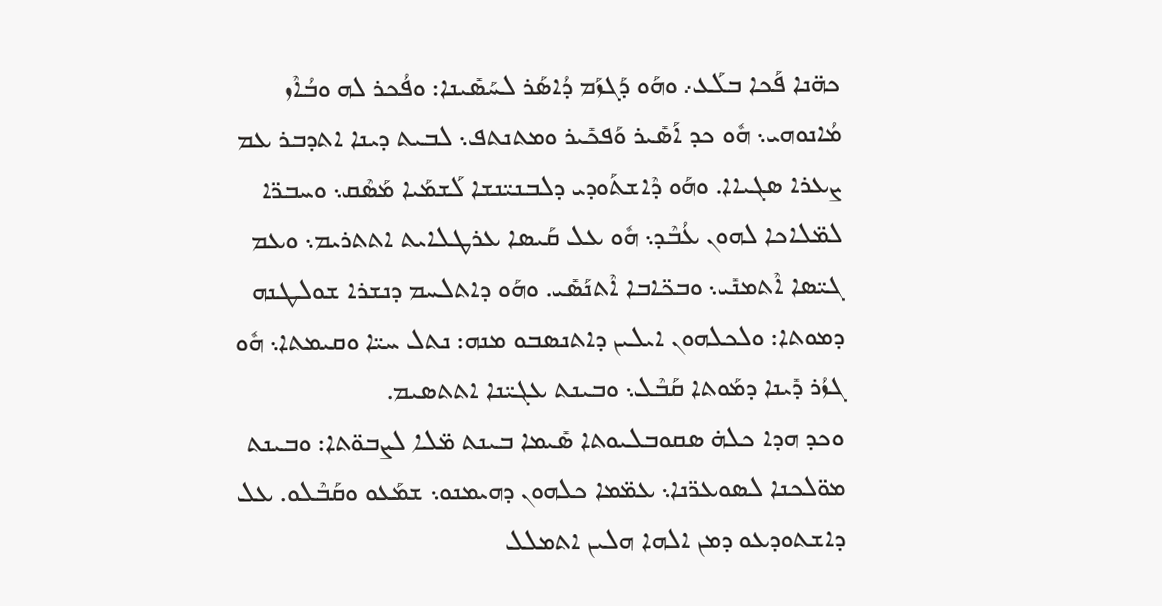ܟܗ̈ܢܐ ܦܰܟܐ ܒܠܰܥ܇ ܘܗܰܘ ܕܰܓܙܰܡ ܕܳܐܣܰܪ ܠܚܰܣܺܝܢܐ: ܘܦܳܟܪ ܠܗ ܘܒܳܐܶܙ ܡܳܐܢܘܗܝ܆ ܗܽܘ ܟܕ ܐܰܣܺܝܪ ܘܰܦܟܺܝܪ ܘܡܬܢܬܦ܆ ܠܒܝܬ ܕܝܢܐ ܐܬܕܒܪ ܥܡ ܨܥܪܐ ܣܓܝܐܐ. ܘܗܰܘ ܕܶܐܫܬܰܘܕܝ ܕܠܒܢܝ̈ܢܫܐ ܠܰܫܡܰܝܐ ܡܰܣܶܩ܆ ܘܚܒܖ̈ܐ ܠܡ̈ܠܐܟܐ ܠܗܘܢ ܥܳܒܶܕ܆ ܗܽܘ ܥܠ ܩܰܝܣܐ ܥܪܛܠܐܝܬ ܐܬܬܪܝܡ܆ ܘܥܡ ܓܝ̈ܣܐ ܐܶܬܡܢܺܝ܆ ܘܒܟ̈ܐܒܐ ܐܶܬܢܰܣܺܝ. ܘܗܰܘ ܕܐܬܠܚܡ ܕܢܫܪܐ ܫܘܠܛܢܗ ܕܡܘܬܐ: ܘܠܟܠܗܘܢ ܐܝܠܝܢ ܕܐܬܢܣܒܘ ܡܢܗ: ܢܬܠ ܚܝ̈ܐ ܘܩܝܡܬܐ܆ ܗܽܘ ܓܙܳܪ ܕܺܝܢܐ ܕܡܰܘܬܐ ܩܰܒܶܠ܆ ܘܒܝܢܬ ܥܓܝ̈ܢܐ ܐܬܬܣܝܡ.
ܘܟܕ ܗܕܐ ܟܠܗ̇ ܣܩܘܒܠܝܘܬܐ ܣܺܝܡܐ ܒܝܢܬ ܡ̈ܠܐ ܠܨܒܘ̈ܬܐ: ܘܒܝܢܬ ܡܘ̈ܠܟܢܐ ܠܣܘܥܖ̈ܢܐ܆ ܥܡ̈ܡܐ ܟܠܗܘܢ ܕܗܝܡܢܘ܆ ܫܡܰܥܘ ܘܩܰܒܶܠܘ. ܥܠ ܕܐܫܬܘܕܥܘ ܕܡܢ ܐܠܗܐ ܗܠܝܢ ܐܬܡܠܠ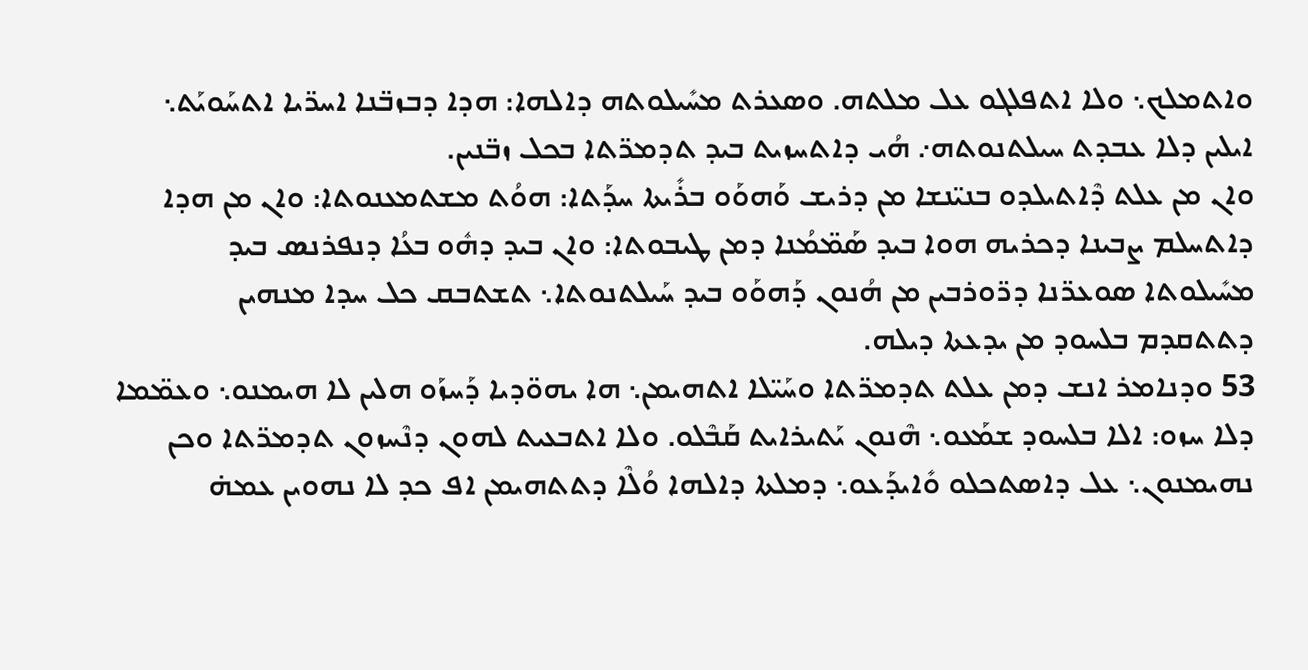ܘܐܬܡܠܟ܆ ܘܠܐ ܐܬܦܠܓܘ ܥܠ ܡܠܬܗ. ܘܣܥܪܬ ܡܚܺܝܠܘܬܗ ܕܐܠܗܐ: ܗܕܐ ܕܒܙܒ̈ܢܐ ܐܚܖ̈ܝܐ ܐܬܚܰܘܝܰܬ܆ ܐܝܠܝܢ ܕܠܐ ܥܒܕܬ ܚܝܠܬܢܘܬܗ܇ ܗܳܝ ܕܐܬܚܙܝܬ ܒܝܕ ܬܕܡܖ̈ܬܐ ܒܟܠ ܙܒ̈ܢܝܢ.
ܘܐܢ ܡܢ ܥܠܬ ܕܶܐܬܝܠܕܘ ܒܢܝ̈ܢܫܐ ܡܢ ܕܪܝܫ ܘܰܗܘܰܘ ܒܪܺܝܬܐ ܚܕܰܬܐ: ܗܘܳܬ ܡܫܬܡܥܢܘܬܐ: ܘܐܢ ܡܢ ܗܕܐ ܕܐܬܚܠܡ ܨܒܝܢܐ ܕܟܪܝܗ ܗܘܐ ܒܝܕ ܣܰܡ̈ܡܳܢܐ ܕܡܢ ܛܝܒܘܬܐ: ܘܐܢ ܒܝܕ ܕܗܽܘ ܒܥܳܐ ܕܢܦܪܢܣ ܒܝܕ ܡܚܺܝܠܘܬܐ ܣܘܥܖ̈ܢܐ ܕܖ̈ܘܪܒܝܢ ܡܢ ܗܳܢܘܢ ܕܰܗܘܰܘ ܒܝܕ ܚܰܝܠܬܢܘܬܐ܆ ܬܫܬܒܩ ܟܠ ܚܕܐ ܡܢܗܝܢ ܕܬܬܩܕܡ ܒܠܚܘܕ ܡܢ ܝܕܥܬܐ ܕܝܠܗ.
53 ܘܕܢܐܡܪ ܐܢܫ ܕܡܢ ܥܠܬ ܬܕܡܖ̈ܬܐ ܘܚܰܝ̈ܠܐ ܐܬܗܝܡܢ܆ ܗܐ ܝܗܘ̈ܕܝܐ ܕܰܚܙܰܘ ܗܠܝܢ ܠܐ ܗܝܡܢܘ܆ ܘܥܡ̈ܡܐ ܕܠܐ ܚܙܘ: ܐܠܐ ܒܠܚܘܕ ܫܡܰܥܘ܆ ܗܶܢܘܢ ܝܰܬܝܪܐܝܬ ܩܰܒܶܠܘ. ܘܠܐ ܐܬܒܥܝܬ ܠܗܘܢ ܕܢܶܚܙܘܢ ܬܕܡܖ̈ܬܐ ܘܟܢ ܢܗܝܡܢܘܢ܆ ܥܠ ܕܐܣܬܟܠܘ ܘܺܐܝܕܰܥܘ܆ ܕܡܠܬܐ ܕܐܠܗܐ ܘܳܠܶܐ ܕܬܬܗܝܡܢ ܐܦ ܟܕ ܠܐ ܢܗܘܝܢ ܥܡܗ̇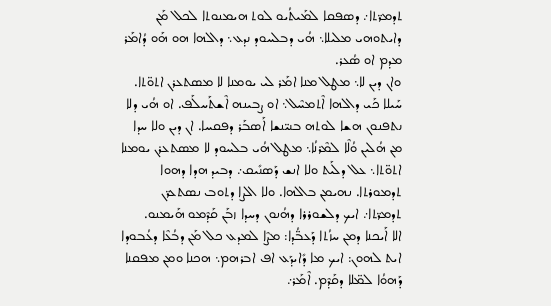ܬܕܡܖ̈ܬܐ܇ ܕܣܦܩܐ ܠܡܰܝܬܳܝܘ ܠܘܬ ܗܝܡܢܘܬܐ ܠܟܠ ܡܰܢ ܕܐܝܬܘܗܝ ܡܠܝܠܐ܆ ܗܳܝ ܕܒܠܚܘܕ ܢܕܥ܆ ܕܐܠܗܐ ܗܘ ܗܰܘ ܕܳܐܡܰܪ ܡܕܡ ܐܘ ܣܳܥܪ.
ܘܐܢ ܕܝܢ ܠܐ܆ ܡܛܠ ܡܢܐ ܐܡܰܪ ܠܝ ܝܘܡܢܐ ܠܐ ܡܣܬܥܪܢ ܐܬܘ̈ܬܐ. ܚܰܝܠܐ ܟܰܝ ܕܐܠܗܐ ܐܶܬܡܚܶܠ܆ ܐܘ ܨܒܝܢܗ ܐܶܫܬܰܚܠܰܦ. ܐܘ ܗܳܝ ܕܠܐ ܢܬܦܢܘܢ ܗܫܐ ܠܘܬܗ ܒܢܝ̈ܢܫܐ ܐܰܣܒܰܪ ܕܦܩܚܐ. ܐܢ ܕܝܢ ܘܠܐ ܚܕܐ ܡܢ ܗܳܠܝܢ ܘܳܠܶܐ ܠܡܶܪܢܳܐ܆ ܡܛܠ ܗܳܝ ܒܠܚܘܕ ܠܐ ܡܣܬܥܪܢ ܝܘܡܢܐ ܐܬܘ̈ܬܐ܆ ܥܠ ܕܠܰܝܬ ܘܠܐ ܐܢܫ ܕܰܣܢܺܝܩ܇ ܕܒܝܕ ܗܕܐ ܕܗܘܐ ܬܕܡܘܪܬܐ. ܢܗܝܡܢ ܒܐܠܗܐ. ܘܠܐ ܐܠܨܐ ܕܬܘܒ ܢܣܬܥܖ̈ܢ ܬܕܡܖ̈ܬܐ܇ ܐܝܟ ܕܠܫܘܪܪܐ ܕܗܳܢܘܢ ܕܚܕܐ ܙܒܰܢ ܩܰܕܶܡܘ ܗܰܝܡܢܘ.
ܐܠܐ ܐܰܝܟܢܐ ܕܡܢ ܚܙܳܬܐ ܕܰܥܒ̈ܳܕܐ: ܡܨܶܐ ܠܡܕܥ ܟܠ ܡܰܢ ܕܒܳܥܶܐ ܕܥܳܒܘܕܐ ܐܝܬ ܠܗܘܢ: ܐܝܟ ܡܐ ܕܺܐܝܕܰܥ ܐܦ ܐܒܪܗܡ܆ ܗܟܢܐ ܘܡܢ ܡܦܩܢܐ ܕܰܗܘܳܐ ܠܡ̈ܠܐ ܕܩܰܕܶܡ. ܐܶܡܰܪ܇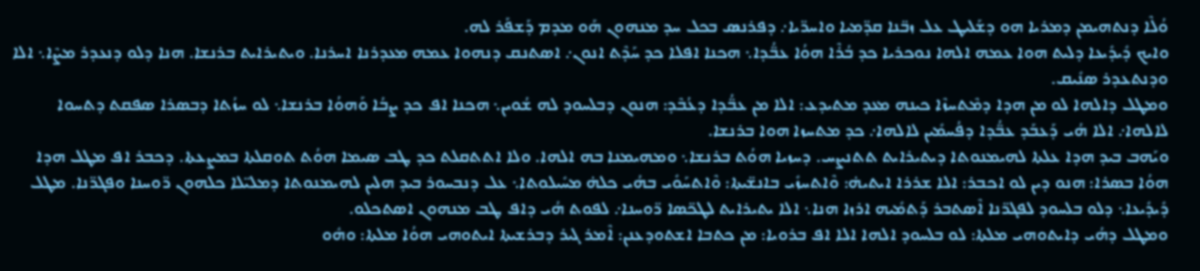ܘܳܠܶܐ ܕܢܬܗܝܡܢ ܕܡܪܝܐ ܗܘ ܕܫܰܠܝܛ ܥܠ ܙܒ̈ܢܐ ܩܕ̈ܡܝܐ ܘܐܚܖ̈ܝܐ܇ ܕܦܪܢܣ ܒܟܠ ܚܕ ܡܢܗܘܢ ܗܰܘ ܡܕܡ ܕܰܫܦܰܪ ܠܗ.
ܘܐܝܟ ܕܺܝܕܺܝܥܐ ܕܠܝܬ ܗܘܐ ܥܡܗ ܐܠܗܐ ܢܘܟܪܝܐ ܟܕ ܒܳܪܶܐ ܗܘܳܐ ܥܒ̈ܳܕܐ܆ ܗܟܢܐ ܐܦܠܐ ܟܕ ܚܰܕܶܬ ܐܢܘܢ܇ ܐܣܬܢܩ ܕܢܗܘܐ ܥܡܗ ܡܥܕܪܢܐ ܐܚܪܢܐ. ܘܝܬܝܪܐܝܬ ܒܪܢܫܐ. ܗܢܐ ܕܠܘ ܕܢܥܕܪ ܡܨܶܐ܆ ܐܠܐ ܘܕܢܬܥܕܪ ܣܢܺܝܩ.
ܘܡܛܠ ܕܐܠܗܐ ܠܘ ܡܢ ܗܕܐ ܕܡܶܬܚܙܶܐ ܟܝܢܗ ܡܥܕ ܡܬܝܕܥ: ܐܠܐ ܡܢ ܥܒ̈ܳܕܐ ܕܥܳܒܶܕ: ܗܢܘܢ ܕܒܠܚܘܕ ܠܗ ܫܳܘܝܢ܆ ܗܟܢܐ ܐܦ ܟܕ ܨܒܳܐ ܘܰܗܘܳܐ ܒܪܢܫܐ܆ ܠܘ ܚܙܳܬܐ ܕܒܣܪܐ ܣܦܩܬ ܕܬܚܘܐ ܠܐܠܗܐ܇ ܐܠܐ ܗܳܝ ܕܰܥܒܰܕ ܥܒ̈ܳܕܐ ܕܦܳܚܡܺܝܢ ܠܐܠܗܐ܇ ܟܕ ܡܬܚܙܐ ܗܘܐ ܒܪܢܫܐ.
ܘܝܰܗܒ ܒܝܕ ܗܕܐ ܥܠܬܐ ܠܗܝܡܢܘܬܐ ܕܝܬܝܪܐܝܬ ܬܬܢܨܚ. ܕܚܙܝܐ ܗܘܳܬ ܒܪܢܫܐ܆ ܘܡܗܝܡܢܐ ܒܗ ܐܠܗܐ. ܘܠܐ ܐܬܬܩܠܬ ܟܕ ܛܒ ܣܝܡܐ ܗܘܳܬ ܬܘܩܠܬܐ ܒܡܨܥܬܐ. ܕܟܒܪ ܐܦ ܡܛܠ ܗܕܐ ܗܘܳܐ ܒܣܪܐ: ܗܢܘ ܕܝܢ ܠܘ ܐܟܒܪ: ܐܠܐ ܫܪܪܐ ܐܝܬܝܗ̇: ܘܶܐܬܚܙܺܝ ܒܐܢܫ̈ܝܬܐ: ܘܶܐܬܚܰܘܺܝ ܒܗܳܝ ܟܠܗ̇ ܡܚܺܝܠܘܬܐ܆ ܥܠ ܕܢܒܚܘܪ ܒܝܕ ܗܠܝܢ ܠܗܝܡܢܘܬܐ ܕܡܠܝ̈ܠܐ ܟܠܗܘܢ ܖ̈ܘܚܢܐ ܘܦܓܖ̈ܢܐ. ܡܛܠ ܕܺܝܕܺܝܥܐ܆ ܕܠܘ ܒܠܚܘܕ ܠܦܓܖ̈ܢܐ ܐܶܣܬܒܪ ܕܰܬܡܺܝܗ ܐܪܙܐ ܗܢܐ܆ ܐܠܐ ܝܬܝܪܐܝܬ ܠܛܟ̈ܣܐ ܖ̈ܘܚܢܐ܇ ܠܦܘܬ ܗܳܝ ܕܐܦ ܛܒ ܡܢܗܘܢ ܐܣܬܟܠܘ.
ܘܡܛܠ ܕܗܳܝ ܕܐܝܬܘܗܝ ܡܠܬܐ: ܠܘ ܒܠܚܘܕ ܐܠܗܐ ܐܠܐ ܐܦ ܒܪܘܝܐ: ܡܢ ܟܬܒܐ ܐܫܬܘܕܥܢܢ: ܐܶܡܪ ܓܝܪ ܕܒܪܫܝܬܐ ܐܝܬܘܗܝ ܗܘܳܐ ܡܠܬܐ: ܘܗܽܘ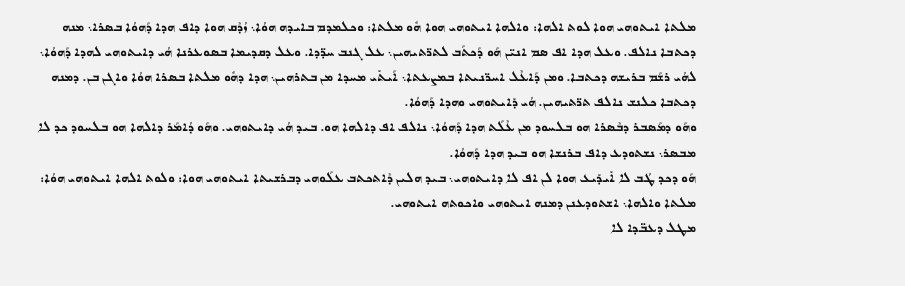ܡܠܬܐ ܐܝܬܘܗܝ ܗܘܐ ܠܘܬ ܐܠܗܐ: ܘܐܠܗܐ ܐܝܬܘܗܝ ܗܘܐ ܗܽܘ ܡܠܬܐ: ܘܟܠܡܕܡ ܒܐܝܕܗ ܗܘܳܐ܆ ܙܳܕܶܩ ܗܘܐ ܕܐܦ ܗܕܐ ܕܰܗܘܳܐ ܒܣܪܐ܆ ܡܢܗ ܕܟܬܒܐ ܢܐܠܦ. ܘܥܠ ܗܕܐ ܐܦ ܣܡ ܐܢܝ̈ܢ ܗܰܘ ܕܰܟܬܰܒ ܠܬܖ̈ܬܝܗܝܢ܆ ܥܠ ܓܢܒ ܚܕ̈ܕܐ. ܘܥܠ ܕܩܕܝܡܐ ܒܣܘܥܪܢܐ ܗܳܝ ܕܐܝܬܘܗܝ ܠܗܕܐ ܕܰܗܘܳܐ܆ ܠܗܳܝ ܪܫܰܡ ܒܪܝܫܗ ܕܟܬܒܐ. ܘܡܢ ܕܰܐܥܶܠ ܐܚܖ̈ܢܝܬܐ ܒܡܨܥܬܐ܆ ܐܰܝܬܺܝ ܡܚܕܐ ܡܢ ܒܬܪܗܝܢ܆ ܗܕܐ ܕܗܽܘ ܡܠܬܐ ܒܣܪܐ ܗܘܳܐ ܘܐܓܢ ܒܢ. ܕܡܢܗ ܕܟܬܒܐ ܟܠܢܫ ܢܐܠܦ ܬܖ̈ܬܝܗܝܢ. ܗܳܝ ܕܺܐܝܬܘܗܝ ܘܗܕܐ ܕܰܗܘܳܐ.
ܘܗܰܘ ܕܡܰܣܒܪ ܕܒܶܣܪܐ ܗܘ ܒܠܚܘܕ ܡܢ ܥܶܠܰܬ ܗܕܐ ܕܰܗܘܳܐ܆ ܢܐܠܦ ܐܦ ܕܐܠܗܐ ܗܘ. ܒܝܕ ܗܳܝ ܕܐܝܬܘܗܝ. ܘܗܰܘ ܕܳܐܡܰܪ ܕܐܠܗܐ ܗܘ ܒܠܚܘܕ ܟܕ ܠܐ ܡܒܣܪ܆ ܢܫܬܘܕܥ ܕܐܦ ܒܪܢܫܐ ܗܘ ܒܝܕ ܗܕܐ ܕܰܗܘܳܐ.
ܗܰܘ ܕܟܕ ܛܳܒ ܠܐ ܐܺܝܕܺܝܥ ܗܘܐ ܠܢ ܐܦ ܠܐ ܕܐܝܬܘܗܝ܆ ܒܝܕ ܗܠܝܢ ܕܶܐܬܟܬܒ ܥܠܰܘܗܝ ܕܒܪܫܝܬܐ ܐܝܬܘܗܝ ܗܘܐ: ܘܠܘܬ ܐܠܗܐ ܐܝܬܘܗܝ ܗܘܳܐ: ܡܠܬܐ ܘܐܠܗܐ܆ ܐܫܬܘܕܥܢܢ ܕܡܢܗ ܐܝܬܘܗܝ ܘܐܟܘܬܗ ܐܝܬܘܗܝ.
ܡܛܠ ܕܥܒ̈ܕܐ ܠܐ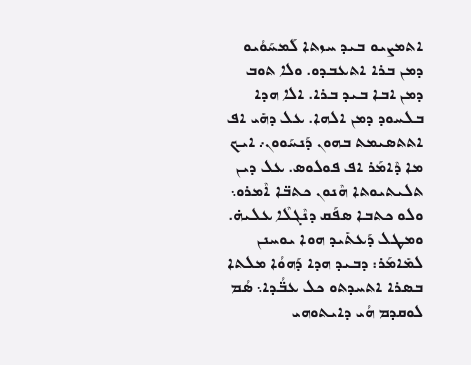ܐܬܡܨܝܘ ܒܝܕ ܚܙܬܐ ܠܰܡܚܰܘܳܝܘ ܕܡܢ ܒܪܐ ܐܬܥܒܕܘ. ܘܠܐ ܬܘܒ ܕܡܢ ܐܒܐ ܒܝܕ ܒܪܐ. ܐܠܐ ܗܕܐ ܒܠܚܘܕ ܕܡܢ ܐܠܗܐ. ܥܠ ܕܗܺܝ ܐܦ ܐܬܬܣܝܡܬ ܒܗܘܢ ܕܰܢܚܰܘܘܢ܇ ܐܝܟ ܡܐ ܕܶܐܡܰܪ ܐܦ ܦܘܠܘܣ. ܥܠ ܕܝܢ ܬܠܝܬܝܘܬܐ ܗܶܢܘܢ ܟܬܒ̈ܐ ܐܶܡܪܘ܆ ܘܠܘ ܟܬܒܐ ܣܦܰܩ ܕܢܶܓܠܶܐ ܥܠܝܗ̇.
ܘܡܛܠ ܕܰܥܬܺܝܕ ܗܘܐ ܝܘܚܢܢ ܠܡܺܐܡܰܪ: ܕܒܝܕ ܗܕܐ ܕܰܗܘܳܐ ܡܠܬܐ ܒܣܪܐ ܐܬܚܕܬܘ ܟܠ ܥܒ̈ܳܕܐ܆ ܣܳܡ ܠܘܩܕܡ ܗܳܝ ܕܐܝܬܘܗܝ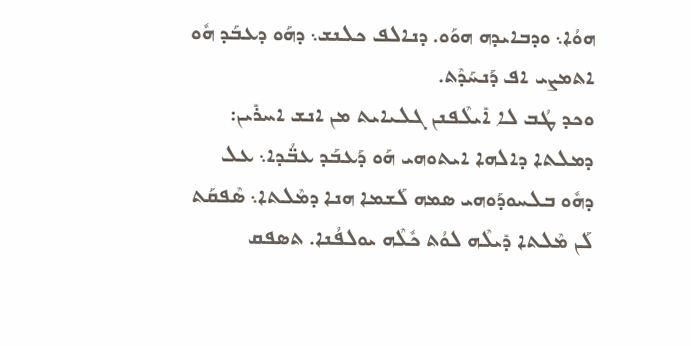ܗܘܳܐ܆ ܘܕܒܐܝܕܗ ܗܘܰܘ. ܕܢܐܠܦ ܟܠܢܫ܆ ܕܗܰܘ ܕܥܒܰܕ ܗܽܘ ܐܬܡܨܝ ܐܦ ܕܰܢܚܰܕܶܬ.
ܘܟܕ ܛܳܒ ܠܐ ܐܺܝܠܶܦܢܢ ܓܠܝܐܝܬ ܡܢ ܐܢܫ ܐܚܪܺܝܢ: ܕܡܠܬܐ ܕܐܠܗܐ ܐܝܬܘܗܝ ܗܰܘ ܕܰܥܒܰܕ ܥܒ̈ܳܕܐ܆ ܥܠ ܕܗܽܘ ܒܠܚܘܕܰܘܗܝ ܣܡܗ ܠܰܫܡܐ ܗܢܐ ܕܡܶܠܬܐ܆ ܣܶܦܩܰܬ ܠܰܢ ܡܶܠܬܐ ܕܺܝܠܶܗ ܠܘܳܬ ܟܽܠܶܗ ܝܘܠܦܳܢܐ. ܬܣܦܩ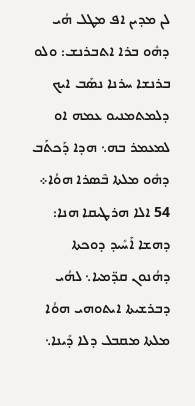ܠܢ ܡܕܝܢ ܐܦ ܡܛܠ ܗܳܝ ܕܗܽܘ ܒܪܐ ܐܬܒܪܢܫ: ܘܠܘ ܒܪܢܫܐ ܚܪܢܐ ܢܣܰܒ ܐܝܟ ܕܠܡܬܡܢܝܘ ܥܡܗ ܐܘ ܠܡܥܡܪ ܒܗ܆ ܗܕܐ ܕܰܟܬܰܒ ܕܗܽܘ ܡܠܬܐ ܒܶܣܪܐ ܗܘܳܐ܀
54 ܐܠܐ ܗܪܛܝܩܐ ܗܢܐ: ܕܗܫܐ ܐܰܚܺܝܕ ܕܘܟܬܐ ܕܗܳܢܘܢ ܩܕ̈ܡܝܐ܆ ܠܗܳܝ ܕܒܪܫܝܬܐ ܐܝܬܘܗܝ ܗܘܳܐ ܡܠܬܐ ܡܩܒܠ ܕܠܐ ܕܺܝܢܐ܆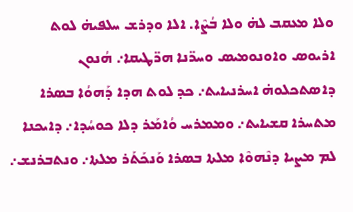ܘܠܐ ܡܥܩܒ ܠܗ̇ ܘܠܐ ܒܳܨܶܐ. ܐܠܐ ܘܕܪܫ ܚܠܦܝܗ̇ ܠܘܬ ܐܪܝܘܣ ܘܐܘܢܘܡܝܣ ܘܚܖ̈ܢܐ ܗܖ̈ܛܝܩܐ܇ ܗܳܢܘܢ ܕܐܣܬܟܠܘܗ̇ ܐܚܪܢܝܐܝܬ܇ ܟܕ ܠܘܬ ܗܕܐ ܕܰܗܘܳܐ ܒܣܪܐ ܡܬܚܪܐ ܩܫܝܐܝܬ܇ ܘܡܡܪܚ ܘܳܐܡܰܪ ܕܠܐ ܟܘܚܳܕܐ܇ ܕܐܝܟܢܐ ܠܡ ܡܨܝܐ ܕܢܶܗܘܶܐ ܡܠܬܐ ܒܣܪܐ ܘܰܢܟܰܬܰܪ ܡܠܬܐ܇ ܘܢܬܒܪܢܫ܇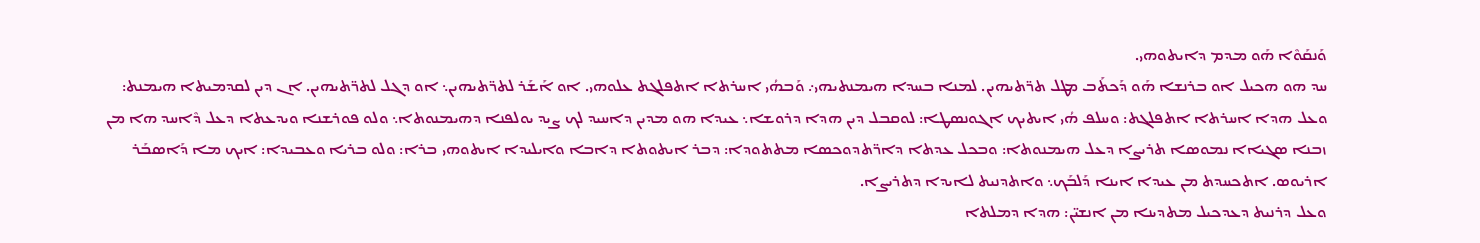ܘܰܢܩܰܘܶܐ ܗܰܘ ܡܕܡ ܕܐܝܬܘܗܝ.
ܚܕ ܗܘ ܗܟܝܠ ܐܘ ܒܪܢܫܐ ܗܰܘ ܕܰܟܬܰܒ ܡܛܠ ܬܖ̈ܬܝܗܝܢ. ܠܡܢܐ ܒܚܕܐ ܗܝܡܢܬܝܗܝ܇ ܘܰܒܗܳܝ ܐܚܪܬܐ ܐܬܦܠܓܬ ܥܠܘܗܝ. ܐܘ ܐܰܫܰܪ ܠܬܖ̈ܬܝܗܝܢ܆ ܐܘ ܕܓܠ ܠܬܖ̈ܬܝܗܝܢ. ܐܢ ܕܝܢ ܠܩܕܡܝܬܐ ܗܝܡܢܬ: ܘܥܠ ܗܕܐ ܐܚܪܬܐ ܐܬܦܠܓܬ: ܘܚܠܦ ܗܳܝ ܐܝܬܝܟ ܐܓܘܢܣܛܐ: ܠܘܩܒܠ ܕܝܢ ܗܕܐ ܕܪܘܫܐ܆ ܥܝܕܐ ܗܘ ܡܕܝܢ ܕܐܚܝܕ ܠܟ ܨܝܕ ܝܘܠܦܢܐ ܕܗܝܡܢܘܬܐ܆ ܘܠܘ ܦܘܪܫܢܐ ܘܝܕܥܬܐ ܕܥܠ ܕܶܐܚܕ ܗܐ ܡܢ ܙܒܢܐ ܣܓܝܐܐ ܢܡܘܣܐ ܬܪܝܨܐ ܕܥܠ ܗܝܡܢܘܬܐ: ܘܒܟܠ ܥܕܬܐ ܕܐܖ̈ܬܕܘܟܣܐ ܡܬܬܘܕܐ: ܕܒܪ ܐܝܬܘܬܐ ܕܐܒܐ ܘܐܝܠܝܕܐ ܐܝܬܘܗܝ ܒܪܐ: ܘܠܘ ܒܪܝܐ ܘܥܒܝܕܐ: ܐܝܟ ܡܐ ܕܰܐܣܒܰܪ ܐܪܝܘܣ. ܐܬܟܚܕܬ ܡܢ ܥܝܕܐ ܐܝܢܐ ܕܰܠܒܰܟ܆ ܘܐܬܕܢܝܬ ܠܐܝܕܐ ܕܬܪܝܨܐ.
ܘܥܠ ܕܪܢܝܬ ܕܥܕܟܝܠ ܡܬܕܝܢܐ ܡܢ ܐܢܫܝ̈ܢ: ܗܕܐ ܕܡܠܬܐ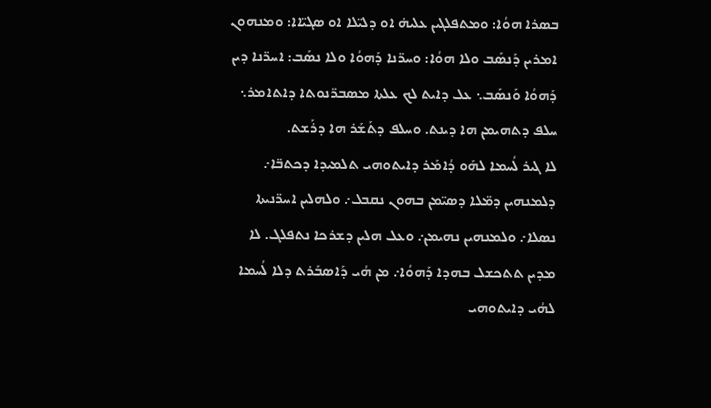ܒܣܪܐ ܗܘܳܐ: ܘܡܬܦܠܓܝܢ ܥܠܝܗ̇ ܐܘ ܕܠܝ̈ܠܐ ܐܘ ܣܓܝ̈ܐܐ: ܘܡܢܗܘܢ ܐܡܪܝܢ ܕܰܢܣܰܒ ܘܠܐ ܗܘܳܐ: ܘܚܖ̈ܢܐ ܕܰܗܘܳܐ ܘܠܐ ܢܣܰܒ: ܐܚܖ̈ܢܐ ܕܝܢ ܕܰܗܘܳܐ ܘܰܢܣܰܒ܆ ܥܠ ܕܐܝܬ ܠܟ ܥܠܬܐ ܡܣܒܖ̈ܢܘܬܐ ܕܐܬܐܡܪ܆ ܚܠܦ ܕܬܗܝܡܢ ܗܐ ܕܝܢܬ. ܘܚܠܦ ܕܬܰܫܰܪ ܗܐ ܕܪܰܫܬ.
ܠܐ ܓܝܪ ܠܳܚܡܐ ܠܗܰܘ ܕܳܐܡܰܪ ܕܐܝܬܘܗܝ ܬܠܡܝܕܐ ܕܟܬܒ̈ܐ܇ ܕܠܡܢܗܝܢ ܕܡ̈ܠܐ ܕܣܝ̈ܡܢ ܒܗܘܢ ܢܩܒܠ܇ ܘܠܗܠܝܢ ܐܚܖ̈ܢܝܬܐ ܢܣܠܐ܇ ܘܠܡܢܗܝܢ ܢܗܝܡܢ܇ ܘܥܠ ܗܠܝܢ ܕܫܪܟܐ ܢܬܦܠܓ. ܠܐ ܡܕܝܢ ܬܬܟܫܠ ܒܗܕܐ ܕܰܗܘܳܐ܇ ܡܢ ܗܳܝ ܕܰܐܣܒܰܪܬ ܕܠܐ ܠܳܚܡܐ ܠܗܳܝ ܕܐܝܬܘܗܝ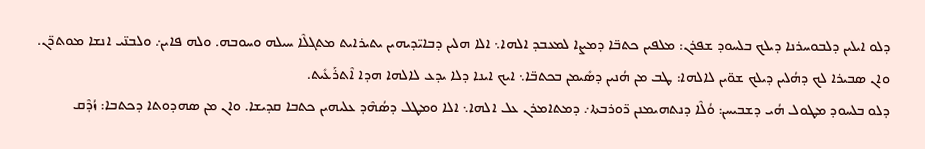ܕܠܘ ܐܝܠܝܢ ܕܠܒܘܚܪܢܐ ܕܝܠܟ ܒܠܚܘܕ ܫܦܪܢ: ܡܠܦܝܢ ܟܬܒ̈ܐ ܕܡܨܐ ܠܡܥܒܕ ܐܠܗܐ܆ ܐܠܐ ܗܠܝܢ ܕܒܐܝ̈ܕܝܗܝܢ ܝܬܝܪܐܝܬ ܡܬܓܠܶܐ ܚܝܠܗ ܘܚܘܒܗ. ܘܠܗ ܦܐܝܢ܇ ܘܠܒܢ̈ܝ ܐܢܫܐ ܡܘܬܖ̈ܢ. ܘܐܢ ܣܒܝܪܐ ܠܟ ܕܗܳܠܝܢ ܕܝܠܟ ܫܘ̈ܝܢ ܠܐܠܗܐ: ܛܒ ܡܢ ܗܳܢܝܢ ܕܣܺܝܡܢ ܒܟܬܒ̈ܐ܆ ܐܝܟ ܐܝܢܐ ܕܠܐ ܝܕܥ ܠܐܠܗܐ ܗܕܐ ܐܶܬܪܰܥܺܝܬ.
ܕܠܘ ܒܠܚܘܕ ܡܛܘܠ ܗܳܝ ܕܫܒܝܚܢ: ܘܳܠܶܐ ܕܢܬܗܝܡܢܢ ܖ̈ܘܪܒܬܐ܇ ܕܡܬܐܡܪܢ ܥܠ ܐܠܗܐ܆ ܐܠܐ ܘܡܛܠ ܕܣܳܗܶܕ ܥܠܝܗܝܢ ܟܬܒܐ ܩܕܝܫܐ. ܘܐܢ ܡܢ ܣܗܕܘܬܐ ܕܟܬܒܐ: ܙܳܕܶܩ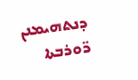ܕܢܬܗܝܡܢܢ ܖ̈ܘܪܒܬܐ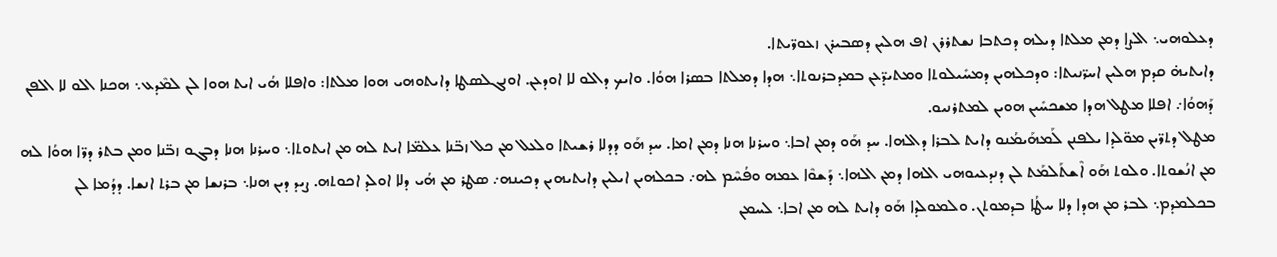ܕܥܠܘܗܝ܆ ܐܠܨܐ ܕܡܢ ܡܠܬܐ ܕܝܠܗ ܕܟܬܒܐ ܢܫܬܪܪܢ ܐܦ ܗܠܝܢ ܕܣܒܝܪܢ ܙܥܘܖ̈ܝܬܐ.
ܕܐܝܬܝܗ̇ ܩܕܡ ܗܠܝܢ ܐܚܖ̈ܢܝܬܐ: ܘܕܟܠܗܝܢ ܕܡܚܺܝܠܘܬܐ ܘܡܬܝܕ̈ܥܢ ܒܡܕܒܪܢܘܬܐ܆ ܗܕܐ ܕܡܠܬܐ ܒܣܪܐ ܗܘܳܐ. ܘܐܝܟ ܕܐܠܘ ܠܐ ܐܘܕܥܢ. ܐܘܢܓܠܣܛܐ ܕܐܝܬܘܗܝ ܗܘܐ ܡܠܬܐ: ܘܐܦܠܐ ܗܳܝ ܐܝܬ ܗܘܐ ܠܢ ܠܡܶܕܥ܆ ܗܟܢܐ ܐܠܘ ܠܐ ܐܠܦܢ ܕܰܗܘܳܐ܇ ܐܦܠܐ ܡܛܠ ܗܕܐ ܡܫܟܚܺܝܢ ܗܘܝܢ ܠܡܬܪܢܝܘ.
ܡܛܠ ܕܬܖ̈ܝܢ ܡܘ̈ܠܕܐ ܝܠܦܢܢ ܠܰܡܗܰܝܡܳܢܘ ܕܐܝܬ ܠܒܪܐ ܕܐܠܗܐ. ܚܕ ܗܰܘ ܕܡܢ ܐܒܐ܆ ܘܚܪܢܐ ܗܢܐ ܕܡܢ ܐܡܐ. ܚܕ ܗܰܘ ܕܕܠܐ ܪܫܝܬܐ ܘܠܥܠ ܡܢ ܟܠ ܙܒ̈ܢܐ ܥܠܡ̈ܐ ܐܝܬ ܠܗ ܡܢ ܐܝܬܘܬܐ܆ ܘܚܪܢܐ ܗܢܐ ܕܒܓܘ ܙܒ̈ܢܐ ܘܡܢ ܒܬܪ ܕܖ̈ܐ ܗܘܳܐ ܠܗ ܡܢ ܐܢܳܫܘܬܐ. ܘܠܘܬ ܗܰܘ ܐܶܫܬܰܠܡܰܬ ܠܢ ܕܢܕܥܝܘܗܝ ܐܠܗܐ ܕܡܢ ܐܠܗܐ܆ ܕܰܫܘܶܐ ܥܡܗ ܘܦܳܚܶܡ ܠܗ܇ ܒܟܠܗܝܢ ܐܝܠܝܢ ܕܐܝܬܝܗܝܢ ܕܟܝܢܗ܇ ܣܛܪ ܡܢ ܗܳܝ ܕܠܐ ܐܘܠܕ ܐܟܘܬܗ. ܨܝܕ ܕܝܢ ܗܢܐ܆ ܒܪܢܫܐ ܡܢ ܒܪܬ ܐܢܫܐ. ܕܕܳܡܐ ܠܢ ܒܟܠܡܕܡ܆ ܠܒܪ ܡܢ ܗܕܐ ܕܠܐ ܚܛܳܐ ܒܕܡܘܬܢ. ܘܠܡܘܠܕܐ ܗܰܘ ܕܐܝܬ ܠܗ ܡܢ ܐܒܐ܆ ܠܚܡܢ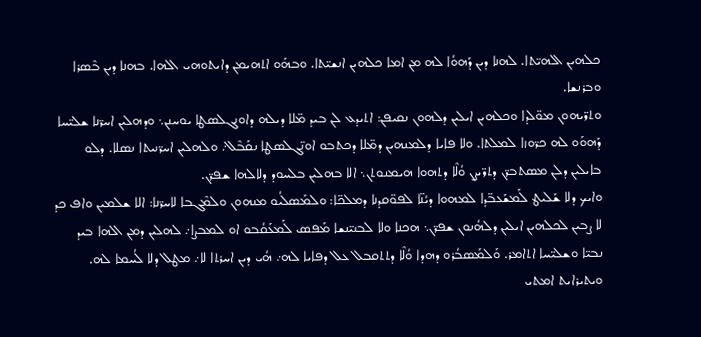ܟܠܗܝܢ ܐܠܗܝ̈ܬܐ. ܠܗܢܐ ܕܝܢ ܕܰܗܘܳܐ ܠܗ ܡܢ ܐܡܐ ܟܠܗܝܢ ܐܢܫܝ̈ܬܐ. ܘܒܗܰܘ ܐܬܗܝܡܢ ܕܐܝܬܘܗܝ ܐܠܗܐ. ܒܗܢܐ ܕܝܢ ܒܶܣܪܐ ܘܒܪܢܫܐ.
ܘܬܖ̈ܝܗܘܢ ܡܘ̈ܠܕܐ ܘܟܠܗܝܢ ܐܝܠܝܢ ܕܠܗܘܢ ܢܩܝܦܢ: ܐܬܝܕܥ ܠܢ ܒܝܕ ܡ̈ܠܐ ܕܝܠܗ ܕܐܘܢܓܠܣܛܐ ܝܘܚܢܢ܆ ܘܕܗܠܝܢ ܐܚܖ̈ܢܐ ܫܠܝ̈ܚܐ ܕܰܗܘܰܘ ܠܗ ܟܖ̈ܘܙܐ ܠܡܠܬܐ. ܘܠܐ ܦܐܝܐ ܕܠܡܢܗܝܢ ܕܡ̈ܠܐ ܕܟܬܒܘ ܐܘܢ̈ܓܠܣܛܐ ܢܩܰܒܶܠ܇ ܘܠܗܠܝܢ ܐܚܖ̈ܢܝܬܐ ܢܣܠܐ. ܕܠܘ ܒܐܝܠܝܢ ܕܠܢ ܡܣܬܒܖ̈ܢ ܕܬܖ̈ܝܨܢ ܘܳܠܶܐ ܕܬܗܘܐ ܗܝܡܢܘܬܢ܆ ܐܠܐ ܒܗܠܝܢ ܒܠܚܘܕ ܕܠܐܠܗܐ ܫܦܖ̈ܢ.
ܘܐܝܟ ܕܠܐ ܫܰܠܝܛ ܠܰܡܫܰܥܒ̈ܕܐ ܠܡܗܘܐ ܕܝܳܢ̈ܐ ܠܦܘ̈ܩܕܢܐ ܕܡܠܟ̈ܐ: ܘܠܡܰܣܠܳܝܘ ܡܢܗܘܢ ܘܠܡܶܓܒܐ ܠܐܚܖ̈ܢܐ: ܐܠܐ ܫܠܡܝܢ ܘܐܦ ܟܕ ܠܐ ܨܒܝܢ ܠܟܠܗܝܢ ܐܝܠܝܢ ܕܠܗܳܢܘܢ ܫܦܖ̈ܢ܆ ܗܟܢܐ ܘܠܐ ܠܒܢܝ̈ܢܫܐ ܡܰܦܣ ܠܰܡܥܰܩܳܒܘ ܐܘ ܠܡܒܨܐ܇ ܠܗܠܝܢ ܕܡܢ ܐܠܗܐ ܒܝܕ ܢܒܝ̈ܐ ܘܫܠܝ̈ܚܐ ܐܬܐܡܪ. ܘܰܠܡܰܣܒܳܪܘ ܕܗܕܐ ܘܳܠܶܐ ܕܬܬܩܒܠ ܥܠ ܕܦܐܝܐ ܠܗ܇ ܗܳܝ ܕܝܢ ܐܚܪܬܐ ܠܐ܇ ܡܛܠ ܕܠܐ ܠܳܚܡܐ ܠܗ. ܘܝܬܝܪܐܝܬ ܐܡܬܝ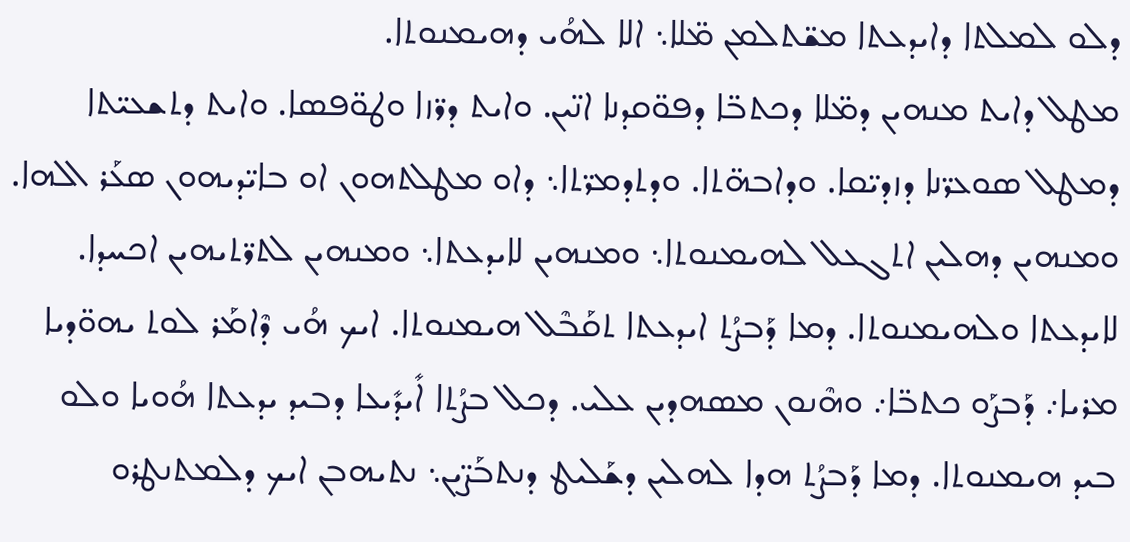ܕܠܘ ܠܡܠܬܐ ܕܐܝܕܥܬܐ ܡܫ̈ܬܠܡܢ ܡ̈ܠܐ܆ ܐܠܐ ܠܗܳܝ ܕܗܝܡܢܘܬܐ.
ܡܛܠ ܕܐܝܬ ܡܢܗܝܢ ܕܡ̈ܠܐ ܕܟܬܒ̈ܐ ܕܦܘ̈ܩܕܢܐ ܐܢ̈ܝܢ. ܘܐܝܬ ܕܖ̈ܙܐ ܘܛܘ̈ܦܣܐ. ܘܐܝܬ ܕܬܫܥܝ̈ܬܐ ܕܡܛܠ ܣܘܥܖ̈ܢܐ ܕܙܕܝ̈ܩܐ. ܘܕܐܒܗ̈ܬܐ. ܘܕܬܕܡܖ̈ܬܐ܆ ܕܐܘ ܡܛܠܬܗܘܢ ܐܘ ܒܐܝ̈ܕܝܗܘܢ ܣܥܰܪ ܐܠܗܐ. ܘܡܢܗܝܢ ܕܗܠܝܢ ܐܬܓܥܠ ܠܗܝܡܢܘܬܐ܆ ܘܡܢܗܝܢ ܠܐܝܕܥܬܐ܆ ܘܡܢܗܝܢ ܠܬܖ̈ܬܝܗܝܢ ܐܟܚܕܐ. ܠܐܝܕܥܬܐ ܘܠܗܝܡܢܘܬܐ. ܕܡܐ ܕܰܒܨܳܬ ܐܝܕܥܬܐ ܬܩܰܒܶܠ ܗܝܡܢܘܬܐ. ܐܝܟ ܗܳܝ ܕܶܐܡܰܪ ܠܘܬ ܝܗܘ̈ܕܝܐ ܡܪܝܐ܇ ܕܰܒܨܰܘ ܟܬܒ̈ܐ܇ ܘܗܶܢܘܢ ܡܣܗܕܝܢ ܥܠܝ. ܕܟܠ ܒܨܳܬܐ ܐܺܝܕܺܝܥܐ ܕܒܝܕ ܝܕܥܬܐ ܗܳܘܝܐ ܘܠܘ ܒܝܕ ܗܝܡܢܘܬܐ. ܕܡܐ ܕܰܒܨܳܬ ܗܕܐ ܠܗܠܝܢ ܕܫܰܠܝܛ ܕܢܬܒܰܨ̈ܝܢ܆ ܢܬܝܗܒܢ ܐܝܟ ܕܠܡܬܢܛܪܘ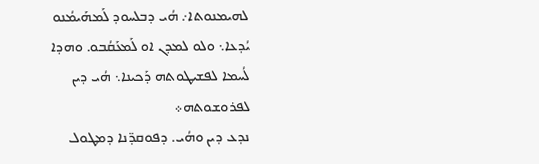ܠܗܝܡܢܘܬܐ܇ ܗܳܝ ܕܒܠܚܘܕ ܠܰܡܗܰܝܡܳܢܘ ܝܳܕܥܐ܆ ܘܠܘ ܠܡܕܢ ܐܘ ܠܰܡܥܰܩܳܒܘ. ܘܗܕܐ ܠܳܚܡܐ ܠܦܫܝܛܘܬܗ ܕܰܟܝܢܐ܆ ܗܳܝ ܕܝܢ ܠܦܪܘܫܘܬܗ܀
ܢܕܥ ܕܝܢ ܘܗܳܝ. ܕܦܘܩܕ̈ܢܐ ܕܡܛܘܠ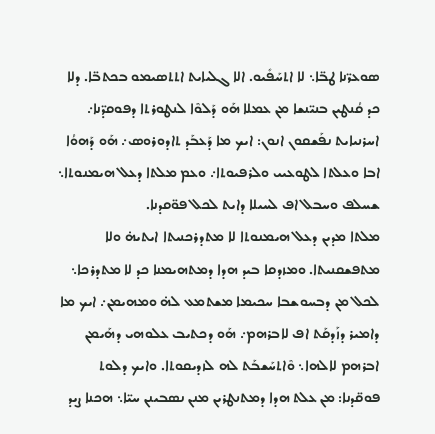ܣܘܥܖ̈ܢܐ ܛܒ̈ܐ܆ ܠܐ ܐܬܚܰܦܺܝܘ. ܐܠܐ ܓܠܝܐܝܬ ܐܬܬܣܝܡܘ ܒܟܬܒ̈ܐ. ܕܠܐ ܟܕ ܩܳܢܛܝܢ ܒܢܝ̈ܢܫܐ ܡܢ ܥܡܠܐ ܗܰܘ ܕܰܠܘܶܐ ܠܢܛܘܪܬܐ ܕܦܘܩܕ̈ܢܐ܇ ܐܚܪܢܝܐܝܬ ܢܦܰܫܩܘܢ ܐܢܘܢ: ܐܝܟ ܡܐ ܕܰܥܒܰܕ ܬܐܕܘܪܘܣ܇ ܗܰܘ ܕܰܗܘܳܐ ܐܒܐ ܘܥܠܬܐ ܠܛܘܥܝܝ ܘܠܪܦܝܘܬܐ܇ ܘܥܡ ܡܠܬܐ ܕܥܠ ܗܝܡܢܘܬܐ܆ ܫܚܠܦ ܘܚܒܠ ܐܦ ܠܚܝܠܐ ܕܐܝܬ ܠܟܠ ܦܘ̈ܩܕܢܐ.
ܡܠܬܐ ܡܕܝܢ ܕܥܠ ܗܝܡܢܘܬܐ ܠܐ ܡܬܕܪܟܢܝܬܐ ܐܝܬܝܗ̇ ܘܠܐ ܡܬܦܫܩܢܝܬܐ. ܘܡܙܕܩܐ ܒܝܕ ܗܕܐ ܕܡܬܗܝܡܢܐ ܟܕ ܠܐ ܡܬܕܪܟܐ܆ ܠܟܠ ܡܢ ܕܒܚܘܫܒܐ ܚܟܝܡܐ ܡܫܬܡܥ ܠܗ̇ ܘܡܗܝܡܢ܇ ܐܝܟ ܡܐ ܕܐܡܝܪ ܕܙܰܕܩܰܬ ܐܦ ܠܐܒܪܗܡ܇ ܗܰܘ ܕܟܬܝܒ ܥܠܘܗܝ ܕܗܰܝܡܢ ܐܒܪܗܡ ܠܐܠܗܐ܆ ܘܶܐܬܚܰܫܒܰܬ ܠܗ ܠܙܕܝܩܘܬܐ. ܘܐܝܟ ܕܠܘܬ ܦܘܩ̈ܕܢܐ: ܡܢ ܥܠܬ ܗܕܐ ܕܡܬܢܛܪܝܢ ܡܢܢ ܢܣܒܝܢܢ ܚܝ̈ܐ܆ ܗܟܢܐ ܨܝܕ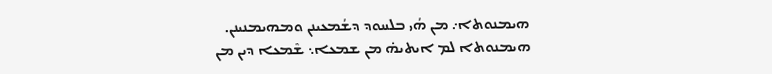ܗܝܡܢܘܬܐ܇ ܡܢ ܗܳܝ ܒܠܚܘܕ ܕܫܳܡܥܝܢܢ ܘܡܗܝܡܢܝܢܢ. ܗܝܡܢܘܬܐ ܠܡ ܐܝܬܝܗ̇ ܡܢ ܫܡܥܐ܆ ܫܶܡܥܐ ܕܝܢ ܡܢ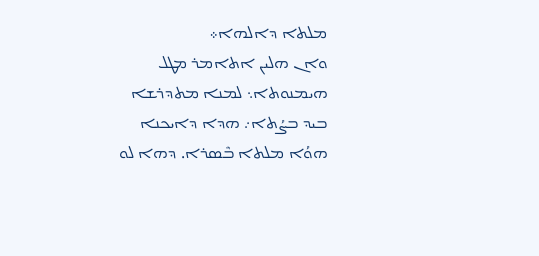ܡܠܬܐ ܕܐܠܗܐ܀
ܘܐܢ ܗܠܝܢ ܐܬܐܡܪ ܡܛܠ ܗܝܡܢܘܬܐ܆ ܠܡܢܐ ܡܬܕܪܫܐ ܒܝܕ ܒܨܳܬܐ܇ ܗܕܐ ܕܐܝܟܢܐ ܗܘܳܐ ܡܠܬܐ ܒܶܣܪܐ. ܕܗܐ ܠܘ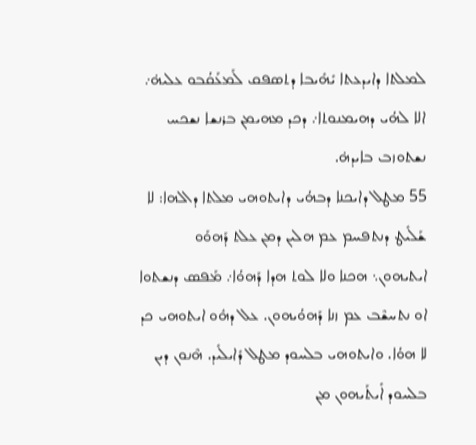ܠܡܠܬܐ ܕܐܝܕܥܬܐ ܝܺܗܺܝܒܐ ܕܬܣܦܩ ܠܰܡܥܰܩܳܒܘ ܥܠܝܗ̇܇ ܐܠܐ ܠܗܳܝ ܕܗܝܡܢܘܬܐ܇ ܕܟܕ ܡܗܝܡܢ ܒܪܢܫܐ ܢܫܟܚ ܢܫܬܘܙܒ ܒܐܝܕܗ̇.
55 ܡܛܠ ܕܐܝܟܢܐ ܕܒܗܳܝ ܕܐܝܬܘܗܝ ܡܠܬܐ ܕܐܠܗܐ: ܠܐ ܫܰܠܺܝܛ ܕܢܬܦܚܡ ܥܡ ܗܠܝܢ ܕܡܢ ܥܠܬ ܕܰܗܘܰܘ ܐܝܬܝܗܘܢ܆ ܗܟܢܐ ܘܠܐ ܠܘܬ ܗܕܐ ܕܰܗܘܳܐ܇ ܡܰܦܣ ܕܢܫܬܘܐ ܐܘ ܢܬܚܫܶܒ ܥܡ ܙܢܐ ܕܰܗܘܳܝܗܘܢ. ܥܠ ܕܗܽܘ ܐܝܬܘܗܝ ܟܕ ܠܐ ܗܘܳܐ. ܘܐܝܬܘܗܝ ܒܠܚܘܕ ܡܛܠ ܕܺܐܝܠܺܝܕ. ܗܶܢܘܢ ܕܝܢ ܒܠܚܘܕ ܐܺܝܬܰܝܗܘܢ ܡܢ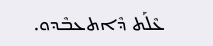ܥܶܠܰܬ ܕܶܐܬܥܒܶܕܘ.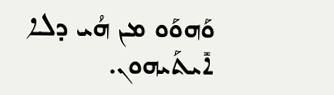ܘܰܗܘܰܘ ܡܢ ܗܳܝ ܕܠܐ ܐܺܝܬܰܝܗܘܢ.